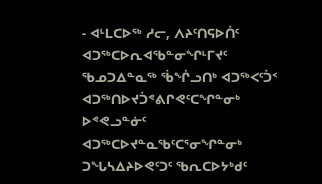- ᐊᒻᒪᑕᐅᖅ ᓱᓕ, ᐱᔨᑦᑎᕋᐅᑏᑦ ᐊᑐᖅᑕᐅᕆᐊᖃᓐᓂᖏᒻᒥᔪᑦ ᖃᓄᑐᐃᓐᓇᖅ ᖄᖐᓗᑎᒃ ᐊᑐᖅᐸᑦᑑᑉ ᐊᑐᖅᑎᐅᔪᑑᕝᕕᒋᕙᑦᑕᖏᓐᓂᒃ ᐅᕝᕙᓗᓐᓃᑦ ᐊᑐᖅᑕᐅᔪᓐᓇᖃᑦᑕᕐᓂᖏᓐᓂᒃ ᑐᖓᓴᐃᔨᐅᕙᑦᑐᑦ ᖃᕆᑕᐅᔭᒃᑯᑦ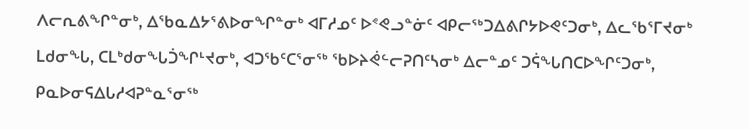ᐱᓕᕆᕕᖏᓐᓂᒃ, ᐃᖃᓇᐃᔭᕐᕕᐅᓂᖏᓐᓂᒃ ᐊᒥᓱᓄᑦ ᐅᕝᕙᓗᓐᓃᑦ ᐊᑭᓕᖅᑐᐃᕕᒋᔭᐅᕙᑦᑐᓂᒃ, ᐃᓚᖃᕐᒥᔪᓂᒃ ᒪᑯᓂᖓ, ᑕᒪᒃᑯᓂᖓᑑᖏᒻᔪᓂᒃ, ᐊᑐᖃᑦᑕᕐᓂᖅ ᖃᐅᔨᕚᓪᓕᕈᑎᑦᓴᓂᒃ ᐃᓕᓐᓄᑦ ᑐᕌᖓᑎᑕᐅᖏᑦᑐᓂᒃ, ᑭᓇᐅᓂᕋᐃᒐᓱᐊᕈᓐᓇᕐᓂᖅ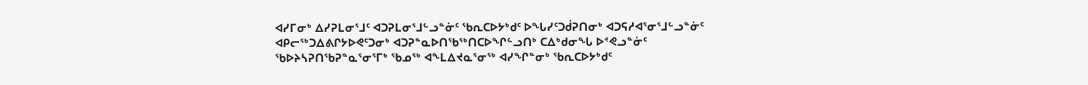ᐊᓯᒥᓂᒃ ᐃᓯᕈᒪᓂᕐᒧᑦ ᐊᑐᕈᒪᓂᕐᒧᓪᓗᓐᓃᑦ ᖃᕆᑕᐅᔭᒃᑯᑦ ᐅᖓᓯᑦᑐᑰᕈᑎᓂᒃ ᐊᑐᕋᓱᐊᕐᓂᕐᒧᓪᓗᓐᓃᑦ ᐊᑭᓕᖅᑐᐃᕕᒋᔭᐅᕙᑦᑐᓂᒃ ᐊᑐᕈᓐᓇᐅᑎᖃᖅᑎᑕᐅᖏᓪᓗᑎᒃ ᑕᐃᒃᑯᓂᖓ ᐅᕝᕙᓗᓐᓃᑦ ᖃᐅᔨᓴᕈᑎᖃᕈᓐᓇᕐᓂᕐᒥᒃ ᖃᓄᖅ ᐊᖕᒪᐃᔪᓇᕐᓂᖅ ᐊᓯᖏᓐᓂᒃ ᖃᕆᑕᐅᔭᒃᑯᑦ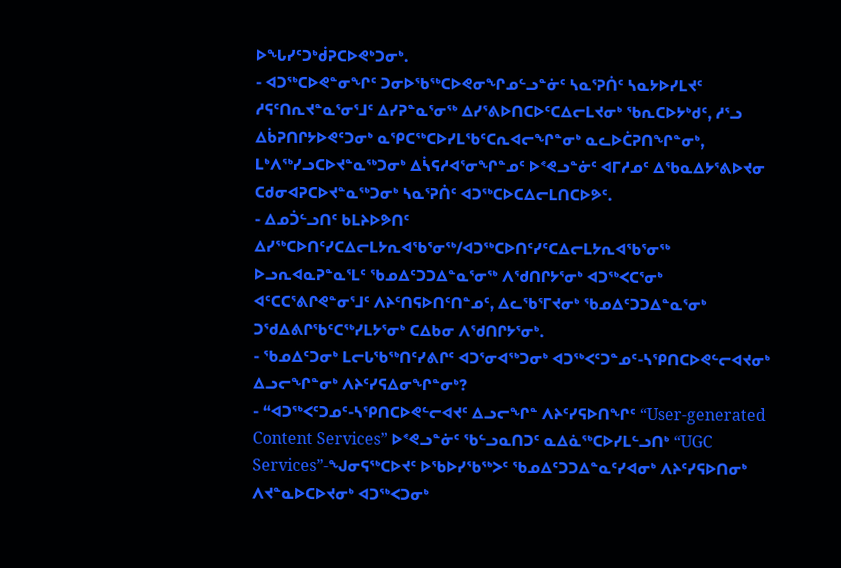ᐅᖓᓯᑦᑐᒃᑰᕈᑕᐅᕙᒃᑐᓂᒃ.
- ᐊᑐᖅᑕᐅᕙᓐᓂᖏᑦ ᑐᓂᐅᖃᖅᑕᐅᕙᓂᖏᓄᓪᓗᓐᓃᑦ ᓴᓇᕐᕈᑏᑦ ᓴᓇᔭᐅᓯᒪᔪᑦ ᓱᕋᑦᑎᕆᔪᓐᓇᕐᓂᕐᒧᑦ ᐃᓯᕈᓐᓇᕐᓂᖅ ᐃᓯᕐᕕᐅᑎᑕᐅᑦᑕᐃᓕᒪᔪᓂᒃ ᖃᕆᑕᐅᔭᒃᑯᑦ, ᓱᕐᓗ ᐃᑳᕈᑎᒋᔭᐅᕙᑦᑐᓂᒃ ᓇᕿᑕᖅᑕᐅᓯᒪᖃᑦᑕᕆᐊᓕᖏᓐᓂᒃ ᓇᓚᐅᑖᕈᑎᖏᓐᓂᒃ, ᒪᒃᐱᖅᓯᓗᑕᐅᔪᓐᓇᖅᑐᓂᒃ ᐃᓵᕋᓱᐊᕐᓂᖏᓐᓄᑦ ᐅᕝᕙᓗᓐᓃᑦ ᐊᒥᓱᓄᑦ ᐃᖃᓇᐃᔭᕐᕕᐅᔪᓂ ᑕᑯᓂᐊᕈᑕᐅᔪᓐᓇᖅᑐᓂᒃ ᓴᓇᕐᕈᑏᑦ ᐊᑐᖅᑕᐅᑕᐃᓕᒪᑎᑕᐅᕗᑦ.
- ᐃᓄᑑᓪᓗᑎᑦ ᑲᒪᔨᐅᕗᑎᑦ ᐃᓯᖅᑕᐅᑎᑦᓯᑕᐃᓕᒪᔭᕆᐊᖃᕐᓂᖅ/ᐊᑐᖅᑕᐅᑎᑦᓯᑦᑕᐃᓕᒪᔭᕆᐊᖃᕐᓂᖅ ᐅᓗᕆᐊᓇᕈᓐᓇᕐᒪᑦ ᖃᓄᐃᑦᑐᑐᐃᓐᓇᕐᓂᕐᒃ ᐱᖁᑎᒋᔭᕐᓂᒃ ᐊᑐᖅᐸᑕᕐᓂᒃ ᐊᑦᑕᑕᕐᕕᒋᕙᓐᓂᕐᒧᑦ ᐱᔨᑦᑎᕋᐅᑎᑦᑎᓐᓄᑦ, ᐃᓚᖃᕐᒥᔪᓂᒃ ᖃᓄᐃᑦᑐᑐᐃᓐᓇᕐᓂᒃ ᑐᖁᐃᕕᒋᖃᑦᑕᖅᓯᒪᔭᕐᓂᒃ ᑕᐃᑲᓂ ᐱᖁᑎᒋᔭᕐᓂᒃ.
- ᖃᓄᐃᑦᑐᓂᒃ ᒪᓕᒐᖃᖅᑎᑦᓯᕕᒋᑦ ᐊᑐᕐᓂᐊᖅᑐᓂᒃ ᐊᑐᖅᐸᑦᑐᓐᓄᑦ-ᓴᕿᑎᑕᐅᕙᓪᓕᐊᔪᓂᒃ ᐃᓗᓕᖏᓐᓂᒃ ᐱᔨᑦᓯᕋᐃᓂᖏᓐᓂᒃ?
- “ᐊᑐᖅᐸᑦᑐᓄᑦ-ᓴᕿᑎᑕᐅᕙᓪᓕᐊᔪᑦ ᐃᓗᓕᖏᓐ ᐱᔨᑦᓯᕋᐅᑎᖏᑦ “User-generated Content Services” ᐅᕝᕙᓗᓐᓃᑦ ᖃᓪᓗᓇᑎᑐᑦ ᓇᐃᓈᖅᑕᐅᓯᒪᓪᓗᑎᒃ “UGC Services”-ᖑᓂᕋᖅᑕᐅᔪᑦ ᐅᖃᐅᓯᖃᖅᐳᑦ ᖃᓄᐃᑦᑐᑐᐃᓐᓇᑦᓯᐊᓂᒃ ᐱᔨᑦᓯᕋᐅᑎᓂᒃ ᐱᔪᓐᓇᐅᑕᐅᔪᓂᒃ ᐊᑐᖅᐸᑐᓂᒃ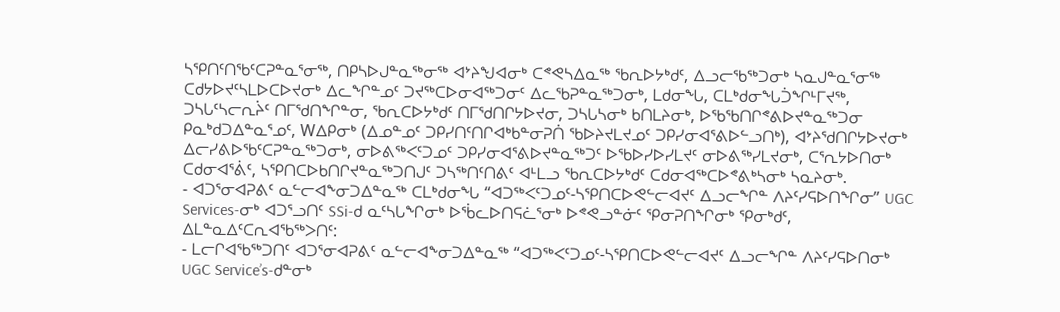ᓴᕿᑎᑦᑎᖃᑦᑕᕈᓐᓇᕐᓂᖅ, ᑎᑭᓴᐅᒍᓐᓇᕐᒃᓂᖅ ᐊᔾᔨᖑᐊᓂᒃ ᑕᕝᕙᓴᐃᓇᖅ ᖃᕆᐅᔭᒃᑯᑦ, ᐃᓗᓕᖃᖅᑐᓂᒃ ᓴᓇᒍᓐᓇᕐᓂᖅ ᑕᑯᔭᐅᔪᑦᓴᒪᐅᑕᐅᔪᓂᒃ ᐃᓚᖏᓐᓄᑦ ᑐᔪᖅᑕᐅᓂᐊᖅᑐᓂᑦ ᐃᓚᖃᕈᓐᓇᖅᑐᓂᒃ, ᒪᑯᓂᖓ, ᑕᒪᒃᑯᓂᖓᑑᖏᒻᒥᔪᖅ, ᑐᓴᒐᑦᓴᓕᕆᔩᑦ ᑎᒥᖁᑎᖏᓐᓂ, ᖃᕆᑕᐅᔭᒃᑯᑦ ᑎᒥᖁᑎᒋᔭᐅᔪᓂ, ᑐᓴᒐᓴᓂᒃ ᑲᑎᒪᔨᓂᒃ, ᐅᖃᖃᑎᒋᕝᕕᐅᔪᓐᓇᖅᑐᓂ ᑭᓇᒃᑯᑐᐃᓐᓇᕐᓄᑦ, Wᐃᑭᓂᒃ (ᐃᓄᓐᓄᑦ ᑐᑭᓯᑎᑦᑎᒋᐊᒃᑲᓐᓂᕈᑏ ᖃᐅᔨᔪᒪᔪᓄᑦ ᑐᑭᓯᓂᐊᕐᕕᐅᓪᓗᑎᒃ), ᐊᔾᔨᖁᑎᒋᔭᐅᔪᓂᒃ ᐃᓕᓯᕕᐅᖃᑦᑕᕈᓐᓇᖅᑐᓂᒃ, ᓂᐅᕕᖅᐸᑦᑐᓄᑦ ᑐᑭᓯᓂᐊᕐᕕᐅᔪᓐᓇᖅᑐᑦ ᐅᖃᐅᓯᐅᓯᒪᔪᑦ ᓂᐅᕕᖅᓯᒪᔪᓂᒃ, ᑕᕐᕆᔭᐅᑎᓂᒃ ᑕᑯᓂᐊᕐᕖᑦ, ᓴᕿᑎᑕᐅᑲᑎᒋᔪᓐᓇᖅᑐᑎᒍᑦ ᑐᓴᖅᑎᑦᑎᕕᑦ ᐊᒻᒪᓗ ᖃᕆᑕᐅᔭᒃᑯᑦ ᑕᑯᓂᐊᖅᑕᐅᕝᕕᒃᓴᓂᒃ ᓴᓇᔨᓂᒃ.
- ᐊᑐᕐᓂᐊᕈᕕᑦ ᓇᓪᓕᐊᖕᓂᑐᐃᓐᓇᖅ ᑕᒪᒃᑯᓂᖓ “ᐊᑐᖅᐸᑦᑐᓄᑦ-ᓴᕿᑎᑕᐅᕙᓪᓕᐊᔪᑦ ᐃᓗᓕᖏᓐ ᐱᔨᑦᓯᕋᐅᑎᖏᓂ” UGC Services-ᓂᒃ ᐊᑐᕐᓗᑎᑦ SSi-ᑯ ᓇᑦᓴᒐᖏᓂᒃ ᐅᖄᓚᐅᑎᕋᓛᕐᓂᒃ ᐅᕝᕙᓗᓐᓃᑦ ᕿᓂᕈᑎᖏᓂᒃ ᕿᓂᒃᑯᑦ, ᐃᒪᓐᓇᐃᑦᑕᕆᐊᖃᖅᐳᑎᑦ:
- ᒪᓕᒋᐊᖃᖅᑐᑎᑦ ᐊᑐᕐᓂᐊᕈᕕᑦ ᓇᓪᓕᐊᖕᓂᑐᐃᓐᓇᖅ “ᐊᑐᖅᐸᑦᑐᓄᑦ-ᓴᕿᑎᑕᐅᕙᓪᓕᐊᔪᑦ ᐃᓗᓕᖏᓐ ᐱᔨᑦᓯᕋᐅᑎᓂᒃ UGC Service’s-ᑯᓐᓂᒃ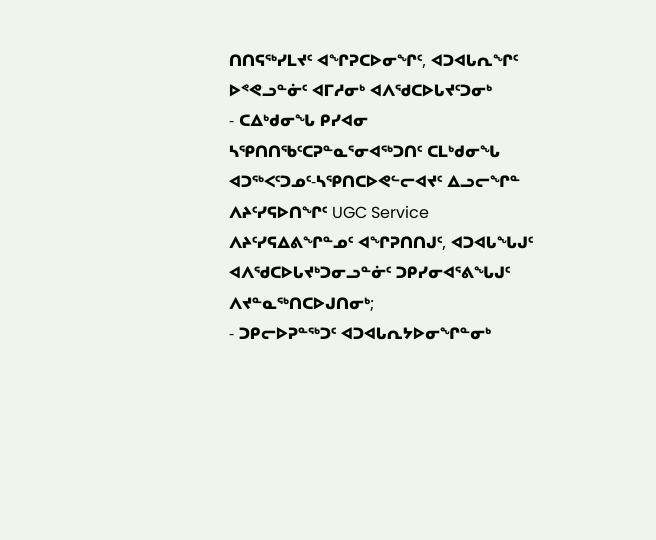ᑎᑎᕋᖅᓯᒪᔪᑦ ᐊᖏᕈᑕᐅᓂᖏᑦ, ᐊᑐᐊᒐᕆᖏᑦ ᐅᕝᕙᓗᓐᓃᑦ ᐊᒥᓱᓂᒃ ᐊᐱᖁᑕᐅᒐᔪᑦᑐᓂᒃ
- ᑕᐃᒃᑯᓂᖓ ᑭᓯᐊᓂ ᓴᕿᑎᑎᖃᑦᑕᕈᓐᓇᕐᓂᐊᖅᑐᑎᑦ ᑕᒪᒃᑯᓂᖓ ᐊᑐᖅᐸᑦᑐᓄᑦ-ᓴᕿᑎᑕᐅᕙᓪᓕᐊᔪᑦ ᐃᓗᓕᖏᓐ ᐱᔨᑦᓯᕋᐅᑎᖏᑦ UGC Service ᐱᔨᑦᓯᕋᐃᕕᖏᓐᓄᑦ ᐊᖏᕈᑎᑎᒍᑦ, ᐊᑐᐊᒐᖓᒍᑦ ᐊᐱᖁᑕᐅᒐᔪᒃᑐᓂᓗᓐᓃᑦ ᑐᑭᓯᓂᐊᕐᕕᖓᒍᑦ ᐱᔪᓐᓇᖅᑎᑕᐅᒍᑎᓂᒃ;
- ᑐᑭᓕᐅᕈᓐᖅᑐᑦ ᐊᑐᐊᒐᕆᔭᐅᓂᖏᓐᓂᒃ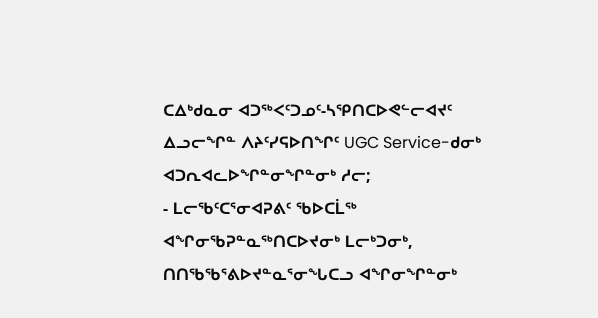ᑕᐃᒃᑯᓇᓂ ᐊᑐᖅᐸᑦᑐᓄᑦ-ᓴᕿᑎᑕᐅᕙᓪᓕᐊᔪᑦ ᐃᓗᓕᖏᓐ ᐱᔨᑦᓯᕋᐅᑎᖏᑦ UGC Service-ᑯᓂᒃ ᐊᑐᕆᐊᓚᐅᖏᓐᓂᖏᓐᓂᒃ ᓱᓕ;
- ᒪᓕᖃᑦᑕᕐᓂᐊᕈᕕᑦ ᖃᐅᑕᒫᖅ ᐊᖏᓂᖃᕈᓐᓇᖅᑎᑕᐅᔪᓂᒃ ᒪᓕᒃᑐᓂᒃ, ᑎᑎᖃᖃᕐᕕᐅᔪᓐᓇᕐᓂᖓᑕᓗ ᐊᖏᓂᖏᓐᓂᒃ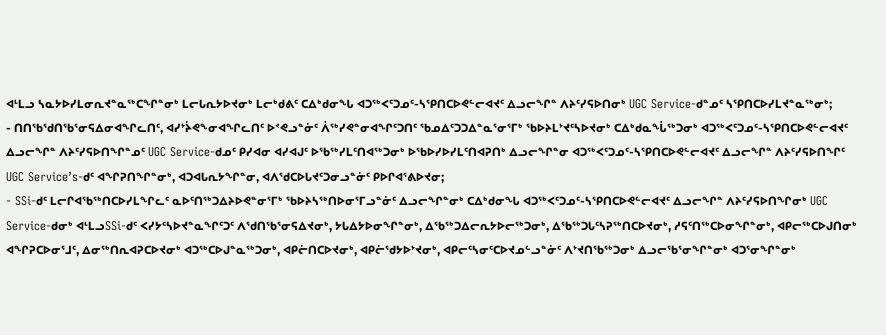ᐊᒻᒪᓗ ᓴᓇᔭᐅᓯᒪᓂᕆᔪᓐᓇᖅᑕᖏᓐᓂᒃ ᒪᓕᒐᕆᔭᐅᔪᓂᒃ ᒪᓕᒃᑯᕕᑦ ᑕᐃᒃᑯᓂᖓ ᐊᑐᖅᐸᑦᑐᓄᑦ-ᓴᕿᑎᑕᐅᕙᓪᓕᐊᔪᑦ ᐃᓗᓕᖏᓐ ᐱᔨᑦᓯᕋᐅᑎᓂᒃ UGC Service-ᑯᓐᓄᑦ ᓴᕿᑎᑕᐅᓯᒪᔪᓐᓇᖅᓂᒃ;
- ᑎᑎᖃᖁᑎᖃᕐᓂᕋᐃᓂᐊᖏᓚᑎᑦ, ᐊᓯᔾᔩᕙᖕᓂᐊᖏᓚᑎᑦ ᐅᕝᕙᓗᓐᓃᑦ ᐲᖅᓯᕙᓐᓂᐊᖏᑦᑐᑎᑦ ᖃᓄᐃᑦᑐᑐᐃᓐᓇᕐᓂᕐᒥᒃ ᖃᐅᔨᒪᔾᔪᑦᓴᐅᔪᓂᒃ ᑕᐃᒃᑯᓇᖔᖅᑐᓂᒃ ᐊᑐᖅᐸᑦᑐᓄᑦ-ᓴᕿᑎᑕᐅᕙᓪᓕᐊᔪᑦ ᐃᓗᓕᖏᓐ ᐱᔨᑦᓯᕋᐅᑎᖏᓐᓄᑦ UGC Service-ᑯᓄᑦ ᑭᓯᐊᓂ ᐊᓯᐊᒍᑦ ᐅᖃᖅᓯᒪᑦᑎᐊᖅᑐᓂᒃ ᐅᖃᐅᓯᐅᓯᒪᑦᑎᐊᕈᑎᒃ ᐃᓗᓕᖏᓐᓂ ᐊᑐᖅᐸᑦᑐᓄᑦ-ᓴᕿᑎᑕᐅᕙᓪᓕᐊᔪᑦ ᐃᓗᓕᖏᓐ ᐱᔨᑦᓯᕋᐅᑎᖏᑦ UGC Service’s-ᑯᑦ ᐊᖏᕈᑎᖏᓐᓂᒃ, ᐊᑐᐊᒐᕆᔭᖏᓐᓂ, ᐊᐱᖁᑕᐅᒐᔪᑦᑐᓂᓗᓐᓃᑦ ᑭᐅᒋᐊᕐᕕᐅᔪᓂ;
- SSi-ᑯᑦ ᒪᓕᒋᐊᖃᖅᑎᑕᐅᓯᒪᖏᓚᑦ ᓇᐅᑦᑎᖅᑐᐃᔨᐅᕙᓐᓂᕐᒥᒃ ᖃᐅᔨᓴᖅᑎᐅᓂᕐᒥᓗᓐᓃᑦ ᐃᓗᓕᖏᓐᓂᒃ ᑕᐃᒃᑯᓂᖓ ᐊᑐᖅᐸᑦᑐᓄᑦ-ᓴᕿᑎᑕᐅᕙᓪᓕᐊᔪᑦ ᐃᓗᓕᖏᓐ ᐱᔨᑦᓯᕋᐅᑎᖏᓂᒃ UGC Service-ᑯᓂᒃ ᐊᒻᒪᓗSSi-ᑯᑦ ᐸᓯᔭᑦᓴᐅᔪᓐᓇᖏᑦᑐᑦ ᐱᖁᑎᖃᕐᓂᕋᐃᔪᓂᒃ, ᔭᒐᐃᔭᐅᓂᖏᓐᓂᒃ, ᐃᖃᖅᑐᐃᓕᕆᔭᐅᓕᖅᑐᓂᒃ, ᐃᖃᖅᑐᒐᑦᓴᕈᖅᑎᑕᐅᔪᓂᒃ, ᓱᕋᑦᑎᖅᑕᐅᓂᖏᓐᓂᒃ, ᐊᑭᓕᖅᑕᐅᒍᑎᓂᒃ ᐊᖏᕈᑕᐅᓂᕐᒧᑦ, ᐃᓂᖅᑎᕆᐊᕈᑕᐅᔪᓂᒃ ᐊᑐᖅᑕᐅᒍᓐᓇᖅᑐᓂᒃ, ᐊᑭᓖᑎᑕᐅᔪᓂᒃ, ᐊᑭᓖᖁᔭᐅᔾᔪᓂᒃ, ᐊᑭᓕᑦᓴᓂᑦᑕᐅᔪᓄᓪᓗᓐᓃᑦ ᐱᔾᔪᑎᖃᖅᑐᓂᒃ ᐃᓗᓕᖃᕐᓂᖏᓐᓂᒃ ᐊᑐᕐᓂᖏᓐᓂᒃ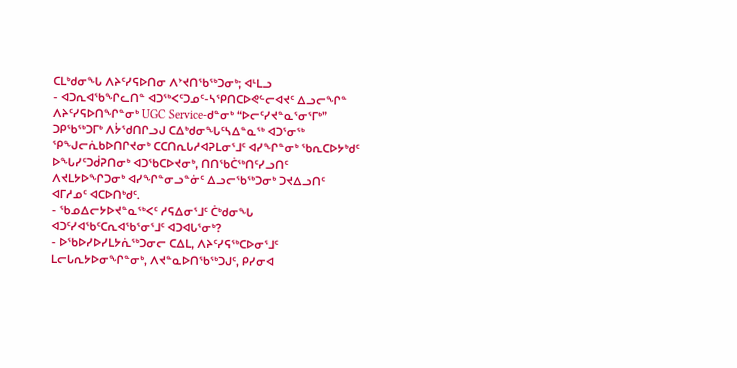ᑕᒪᒃᑯᓂᖓ ᐱᔨᑦᓯᕋᐅᑎᓂ ᐱᔾᔪᑎᖃᖅᑐᓂᒃ; ᐊᒻᒪᓗ
- ᐊᑐᕆᐊᖃᖏᓚᑎᓐ ᐊᑐᖅᐸᑦᑐᓄᑦ-ᓴᕿᑎᑕᐅᕙᓪᓕᐊᔪᑦ ᐃᓗᓕᖏᓐ ᐱᔨᑦᓯᕋᐅᑎᖏᓐᓂᒃ UGC Service-ᑯᓐᓂᒃ “ᐅᓕᑦᓯᔪᓐᓇᕐᓂᕐᒥᒃ” ᑐᑭᖃᖅᑐᒥᒃ ᐱᔮᖁᑎᒋᓗᒍ ᑕᐃᒃᑯᓂᖓᑦᓴᐃᓐᓇᖅ ᐊᑐᕐᓂᖅ ᕿᖑᓕᕇᑲᐅᑎᒋᔪᓂᒃ ᑕᑕᑎᕆᒐᓱᐊᕈᒪᓂᕐᒧᑦ ᐊᓯᖏᓐᓂᒃ ᖃᕆᑕᐅᔭᒃᑯᑦ ᐅᖓᓯᑦᑐᑰᕈᑎᓂᒃ ᐊᑐᖃᑕᐅᔪᓂᒃ, ᑎᑎᖃᑖᖅᑎᑦᓯᓗᑎᑦ ᐱᔪᒪᔭᐅᖏᑐᓂᒃ ᐊᓯᖏᓐᓂᓗᓐᓃᑦ ᐃᓗᓕᖃᖅᑐᓂᒃ ᑐᔪᐃᓗᑎᑦ ᐊᒥᓱᓄᑦ ᐊᑕᐅᑎᒃᑯᑦ.
- ᖃᓄᐃᓕᔭᐅᔪᓐᓇᖅᐸᑦ ᓱᕋᐃᓂᕐᒧᑦ ᑖᒃᑯᓂᖓ ᐊᑐᑦᓯᐊᖃᑦᑕᕆᐊᖃᕐᓂᕐᒧᑦ ᐊᑐᐊᒐᕐᓂᒃ?
- ᐅᖃᐅᓯᐅᓯᒪᔭᕇᖅᑐᓂᓕ ᑕᐃᒪ, ᐱᔨᑦᓯᕋᖅᑕᐅᓂᕐᒧᑦ ᒪᓕᒐᕆᔭᐅᓂᖏᓐᓂᒃ, ᐱᔪᓐᓇᐅᑎᖃᖅᑐᒍᑦ, ᑭᓯᓂᐊ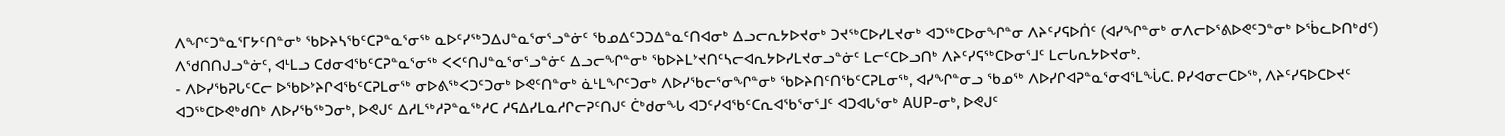ᐱᖏᑦᑐᓐᓇᕐᒥᔭᑦᑎᓐᓂᒃ ᖃᐅᔨᓴᖃᑦᑕᕈᓐᓇᕐᓂᖅ ᓇᐅᑦᓯᖅᑐᐃᒍᓐᓇᕐᓂᕐᓗᓐᓃᑦ ᖃᓄᐃᑦᑐᑐᐃᓐᓇᑦᑎᐊᓂᒃ ᐃᓗᓕᕆᔭᐅᔪᓂᒃ ᑐᔪᖅᑕᐅᓯᒪᔪᓂᒃ ᐊᑐᖅᑕᐅᓂᖏᓐᓂ ᐱᔨᑦᓯᕋᐅᑏᑦ (ᐊᓯᖏᓐᓂᒃ ᓂᐱᓕᐅᕐᕕᐅᕙᑦᑐᓐᓂᒃ ᐅᖄᓚᐅᑎᒃᑯᑦ) ᐱᖁᑎᑎᒍᓗᓐᓃᑦ, ᐊᒻᒪᓗ ᑕᑯᓂᐊᖃᑦᑕᕈᓐᓇᕐᓂᖅ ᐸᐸᑦᑎᒍᓐᓇᕐᓂᕐᓗᓐᓃᑦ ᐃᓗᓕᖏᓐᓂᒃ ᖃᐅᔨᒪᔾᔪᑎᑦᓴᓕᐊᕆᔭᐅᓯᒪᔪᓂᓗᓐᓃᑦ ᒪᓕᑦᑕᐅᓗᑎᒃ ᐱᔨᑦᓯᕋᖅᑕᐅᓂᕐᒧᑦ ᒪᓕᒐᕆᔭᐅᔪᓂᒃ.
- ᐱᐅᓯᖃᕈᒐᑦᑕᓕ ᐅᖃᐅᔾᔨᒋᐊᖃᑦᑕᕈᒪᓂᖅ ᓂᐅᕕᖅᐸᑐᑦᑐᓂᒃ ᐅᕙᑦᑎᓐᓂᒃ ᓈᒻᒪᖏᑦᑐᓂᒃ ᐱᐅᓯᖃᓕᕐᓂᖏᓐᓂᒃ ᖃᐅᔨᑎᑦᑎᖃᑦᑕᕈᒪᓂᖅ, ᐊᓯᖏᓐᓂᓗ ᖃᓄᖅ ᐱᐅᓯᒋᐊᕈᓐᓇᕐᓂᐊᕐᒪᖔᑕ. ᑭᓯᐊᓂᓕᑕᐅᖅ, ᐱᔨᑦᓯᕋᐅᑕᐅᔪᑦ ᐊᑐᖅᑕᐅᕙᒃᑯᑎᒃ ᐱᐅᓯᖃᖅᑐᓂᒃ, ᐅᕙᒍᑦ ᐃᓱᒪᖅᓱᕈᓐᓇᖅᓱᑕ ᓱᕋᐃᓯᒪᓇᓱᒋᓕᕈᑦᑎᒍᑦ ᑖᒃᑯᓂᖓ ᐊᑐᑦᓯᐊᖃᑦᑕᕆᐊᖃᕐᓂᕐᒧᑦ ᐊᑐᐊᒐᕐᓂᒃ AUP-ᓂᒃ, ᐅᕙᒍᑦ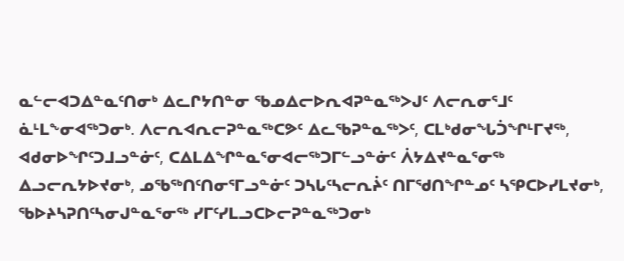ᓇᓪᓕᐊᑐᐃᓐᓇᑦᑎᓂᒃ ᐃᓚᒋᔭᑎᓐᓂ ᖃᓄᐃᓕᐅᕆᐊᕈᓐᓇᖅᐳᒍᑦ ᐱᓕᕆᓂᕐᒧᑦ ᓈᒻᒪᖕᓂᐊᖅᑐᓂᒃ. ᐱᓕᕆᐊᕆᓕᕈᓐᓇᖅᑕᕗᑦ ᐃᓚᖃᕈᓐᓇᖅᐳᑦ, ᑕᒪᒃᑯᓂᖓᑑᖏᒻᒥᔪᖅ, ᐊᑯᓂᐅᖏᑦᑐᒧᓗᓐᓃᑦ, ᑕᐃᒪᐃᖏᓐᓇᕐᓂᐊᓕᖅᑐᒥᓪᓗᓐᓃᑦ ᐲᔭᐃᔪᓐᓇᕐᓂᖅ ᐃᓗᓕᕆᔭᐅᔪᓂᒃ, ᓄᖃᖅᑎᑦᑎᓂᕐᒥᓗᓐᓃᑦ ᑐᓴᒐᑦᓴᓕᕆᔩᑦ ᑎᒥᖁᑎᖏᓐᓄᑦ ᓴᕿᑕᐅᓯᒪᔪᓂᒃ, ᖃᐅᔨᓴᕈᑎᑦᓴᓂᒍᓐᓇᕐᓂᖅ ᓯᒥᑦᓯᒪᓗᑕᐅᓕᕈᓐᓇᖅᑐᓂᒃ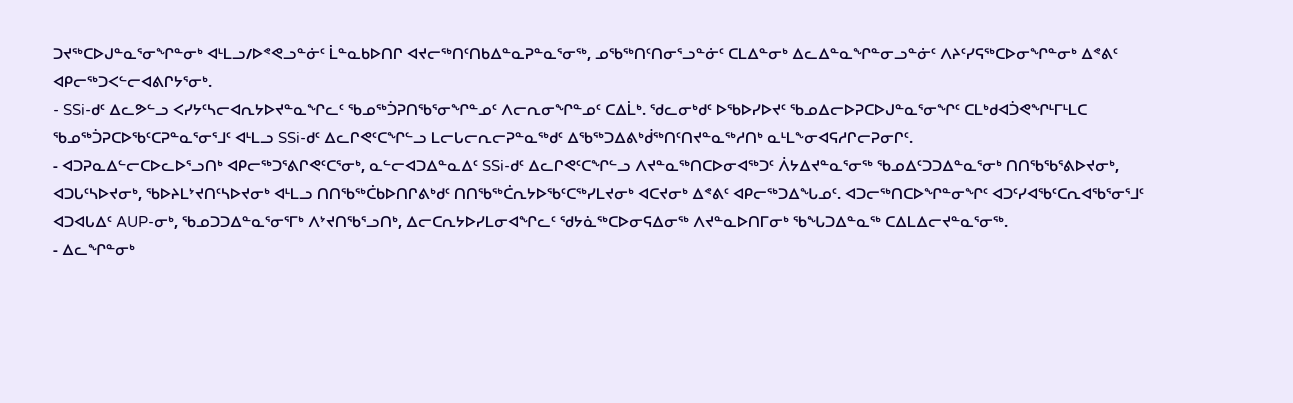ᑐᔪᖅᑕᐅᒍᓐᓇᕐᓂᖏᓐᓂᒃ ᐊᒻᒪᓗ/ᐅᕝᕙᓗᓐᓃᑦ ᒫᓐᓇᑲᐅᑎᒋ ᐊᔪᓕᖅᑎᑦᑎᑲᐃᓐᓇᕈᓐᓇᕐᓂᖅ, ᓄᖃᖅᑎᑦᑎᓂᕐᓗᓐᓃᑦ ᑕᒪᐃᓐᓂᒃ ᐃᓚᐃᓐᓇᖏᓐᓂᓗᓐᓃᑦ ᐱᔨᑦᓯᕋᖅᑕᐅᓂᖏᓐᓂᒃ ᐃᕝᕕᑦ ᐊᑭᓕᖅᑐᐸᓪᓕᐊᕕᒋᔭᕐᓂᒃ.
- SSi-ᑯᑦ ᐃᓚᕗᓪᓗ ᐸᓯᔭᑦᓴᓕᐊᕆᔭᐅᔪᓐᓇᖏᓚᑦ ᖃᓄᖅᑑᕈᑎᖃᕐᓂᖏᓐᓄᑦ ᐱᓕᕆᓂᖏᓐᓄᑦ ᑕᐃᒫᒃ. ᖁᓚᓂᒃᑯᑦ ᐅᖃᐅᓯᐅᔪᑦ ᖃᓄᐃᓕᐅᕈᑕᐅᒍᓐᓇᕐᓂᖏᑦ ᑕᒪᒃᑯᐊᑑᕙᖏᒻᒥᒻᒪᑕ ᖃᓄᖅᑑᕈᑕᐅᖃᑦᑕᕈᓐᓇᕐᓂᕐᒧᑦ ᐊᒻᒪᓗ SSi-ᑯᑦ ᐃᓚᒋᕙᑦᑕᖏᓪᓗ ᒪᓕᒐᓕᕆᓕᕈᓐᓇᖅᑯᑦ ᐃᖃᖅᑐᐃᕕᒃᑰᖅᑎᑦᑎᔪᓐᓇᖅᓱᑎᒃ ᓇᒻᒪᖕᓂᐊᕋᓱᒋᓕᕈᓂᒋᑦ.
- ᐊᑐᕈᓇᐃᓪᓕᑕᐅᓚᐅᕐᓗᑎᒃ ᐊᑭᓕᖅᑐᕐᕕᒋᕙᑦᑕᕐᓂᒃ, ᓇᓪᓕᐊᑐᐃᓐᓇᐃᑦ SSi-ᑯᑦ ᐃᓚᒋᕙᑦᑕᖏᓪᓗ ᐱᔪᓐᓇᖅᑎᑕᐅᓂᐊᖅᑐᑦ ᐲᔭᐃᔪᓐᓇᕐᓂᖅ ᖃᓄᐃᑦᑐᑐᐃᓐᓇᕐᓂᒃ ᑎᑎᖃᕐᑲᕐᕕᐅᔪᓂᒃ, ᐊᑐᒐᑦᓴᐅᔪᓂᒃ, ᖃᐅᔨᒪᔾᔪᑎᑦᓴᐅᔪᓂᒃ ᐊᒻᒪᓗ ᑎᑎᖃᖅᑖᑲᐅᑎᒋᕕᒃᑯᑦ ᑎᑎᖃᖅᑖᕆᔭᐅᖃᑦᑕᖅᓯᒪᔪᓂᒃ ᐊᑕᔪᓂᒃ ᐃᕝᕕᑦ ᐊᑭᓕᖅᑐᐃᖓᓄᑦ. ᐊᑐᓕᖅᑎᑕᐅᖏᓐᓂᖏᑦ ᐊᑐᑦᓯᐊᖃᑦᑕᕆᐊᖃᕐᓂᕐᒧᑦ ᐊᑐᐊᒐᐃᑦ AUP-ᓂᒃ, ᖃᓄᑐᑐᐃᓐᓇᕐᓂᕐᒥᒃ ᐱᔾᔪᑎᖃᕐᓗᑎᒃ, ᐃᓕᑕᕆᔭᐅᓯᒪᓂᐊᖏᓚᑦ ᖁᔭᓈᖅᑕᐅᓂᕋᐃᓂᖅ ᐱᔪᓐᓇᐅᑎᒥᓂᒃ ᖃᖓᑐᐃᓐᓇᖅ ᑕᐃᒪᐃᓕᔪᓐᓇᕐᓂᖅ.
- ᐃᓚᖏᓐᓂᒃ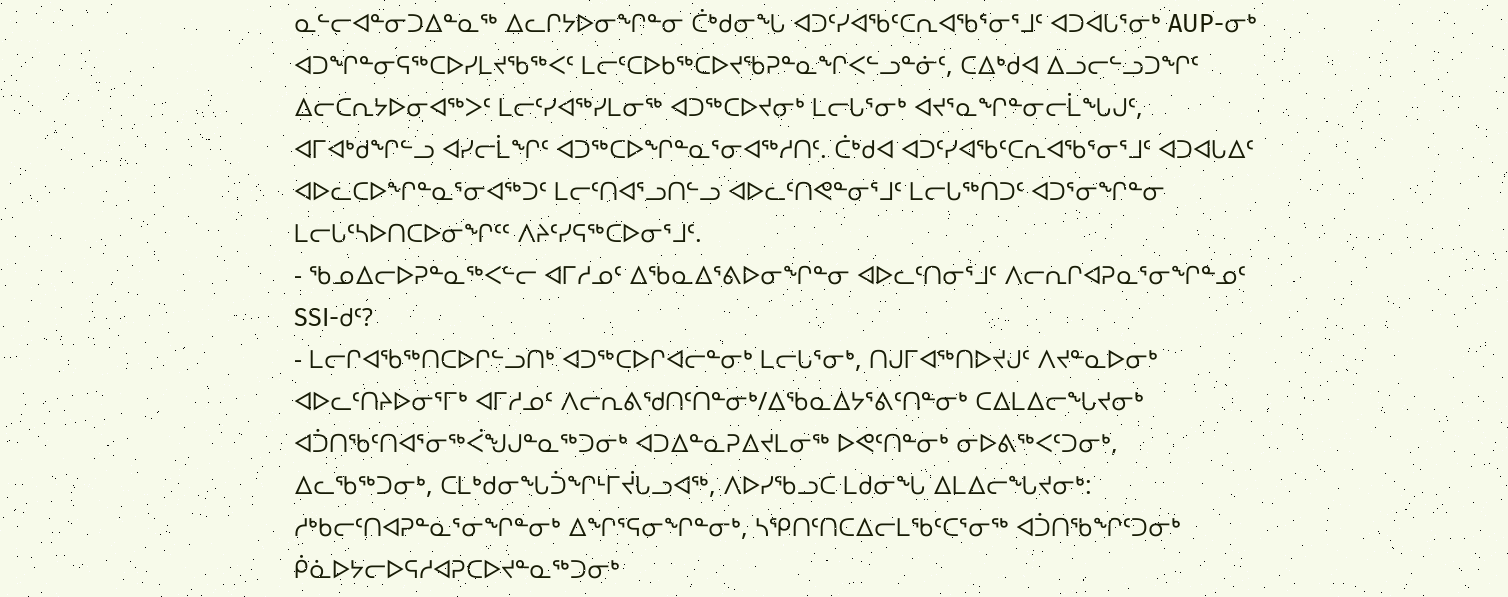ᓇᓪᓕᐊᓐᓂᑐᐃᓐᓇᖅ ᐃᓚᒋᔭᐅᓂᖏᓐᓂ ᑖᒃᑯᓂᖓ ᐊᑐᑦᓯᐊᖃᑦᑕᕆᐊᖃᕐᓂᕐᒧᑦ ᐊᑐᐊᒐᕐᓂᒃ AUP-ᓂᒃ ᐊᑐᖏᓐᓂᕋᖅᑕᐅᓯᒪᔪᖃᖅᐸᑦ ᒪᓕᑦᑕᐅᑲᖅᑕᐅᔪᖃᕈᓐᓇᖏᐸᓪᓗᓐᓃᑦ, ᑕᐃᒃᑯᐊ ᐃᓗᓕᓪᓗᑐᖏᑦ ᐃᓕᑕᕆᔭᐅᓂᐊᖅᐳᑦ ᒪᓕᑦᓯᐊᖅᓯᒪᓂᖅ ᐊᑐᖅᑕᐅᔪᓂᒃ ᒪᓕᒐᕐᓂᒃ ᐊᔪᕐᓇᖏᓐᓂᓕᒫᖓᒍᑦ, ᐊᒥᐊᒃᑯᖏᓪᓗ ᐊᓯᓕᒫᖏᑦ ᐊᑐᖅᑕᐅᖏᓐᓇᕐᓂᐊᖅᓱᑎᑦ. ᑖᒃᑯᐊ ᐊᑐᑦᓯᐊᖃᑦᑕᕆᐊᖃᕐᓂᕐᒧᑦ ᐊᑐᐊᒐᐃᑦ ᐊᐅᓚᑕᐅᖏᓐᓇᕐᓂᐊᖅᑐᑦ ᒪᓕᑦᑎᐊᕐᓗᑎᓪᓗ ᐊᐅᓚᑦᑎᕙᓐᓂᕐᒧᑦ ᒪᓕᒐᖅᑎᑐᑦ ᐊᑐᕐᓂᖏᓐᓂ ᒪᓕᒐᑦᓴᐅᑎᑕᐅᓂᖏᑦᑦ ᐱᔨᑦᓯᕋᖅᑕᐅᓂᕐᒧᑦ.
- ᖃᓄᐃᓕᐅᕈᓐᓇᖅᐸᓪᓕ ᐊᒥᓱᓄᑦ ᐃᖃᓇᐃᕐᕕᐅᓂᖏᓐᓂ ᐊᐅᓚᑦᑎᓂᕐᒧᑦ ᐱᓕᕆᒋᐊᕈᓇᕐᓂᖏᓐᓄᑦ SSI-ᑯᑦ?
- ᒪᓕᒋᐊᖃᖅᑎᑕᐅᒋᓪᓗᑎᒃ ᐊᑐᖅᑕᐅᒋᐊᓕᓐᓂᒃ ᒪᓕᒐᕐᓂᒃ, ᑎᒍᒥᐊᖅᑎᐅᔪᒍᑦ ᐱᔪᓐᓇᐅᓂᒃ ᐊᐅᓚᑦᑎᔨᐅᓂᕐᒥᒃ ᐊᒥᓱᓄᑦ ᐱᓕᕆᕕᖁᑎᑦᑎᓐᓂᒃ/ᐃᖃᓇᐃᔭᕐᕕᑦᑎᓐᓂᒃ ᑕᐃᒪᐃᓕᖓᔪᓂᒃ ᐊᑑᑎᖃᑦᑎᐊᕐᓂᖅᐹᖑᒍᓐᓇᖅᑐᓂᒃ ᐊᑐᐃᓐᓇᕈᐃᔪᒪᓂᖅ ᐅᕙᑦᑎᓐᓂᒃ ᓂᐅᕕᖅᐸᑦᑐᓂᒃ, ᐃᓚᖃᖅᑐᓂᒃ, ᑕᒪᒃᑯᓂᖓᑑᖏᒻᒥᔫᒐᓗᐊᖅ, ᐱᐅᓯᖃᓗᑕ ᒪᑯᓂᖓ ᐃᒪᐃᓕᖓᔪᓂᒃ: ᓱᒃᑲᓕᑦᑎᐊᕈᓐᓇᕐᓂᖏᓐᓂᒃ ᐃᖏᕐᕋᓂᖏᓐᓂᒃ, ᓴᕿᑎᑦᑎᑕᐃᓕᒪᖃᑦᑕᕐᓂᖅ ᐊᑑᑎᖃᖏᑦᑐᓂᒃ ᑮᓈᐅᔭᓕᐅᕋᓱᐊᕈᑕᐅᔪᓐᓇᖅᑐᓂᒃ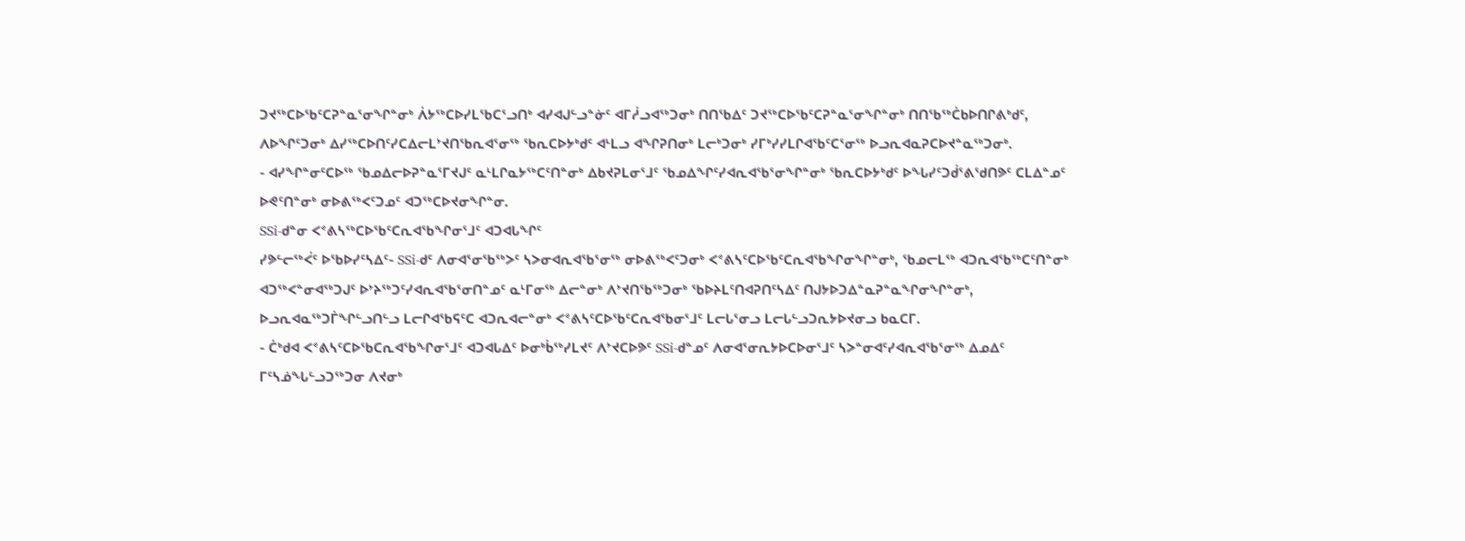ᑐᔪᖅᑕᐅᖃᑦᑕᕈᓐᓇᕐᓂᖏᓐᓂᒃ ᐲᔭᖅᑕᐅᓯᒪᖃᑕᕐᓗᑎᒃ ᐊᓯᐊᒍᓪᓗᓐᓃᑦ ᐊᒥᓲᓗᐊᖅᑐᓂᒃ ᑎᑎᖃᐃᑦ ᑐᔪᖅᑕᐅᖃᑦᑕᕈᓐᓇᕐᓂᖏᓐᓂᒃ ᑎᑎᖃᖅᑖᑲᐅᑎᒋᕕᒃᑯᑦ, ᐱᐅᖏᑦᑐᓂᒃ ᐃᓯᖅᑕᐅᑎᑦᓯᑕᐃᓕᒪᔾᔪᑎᖃᕆᐊᕐᓂᖅ ᖃᕆᑕᐅᔭᒃᑯᑦ ᐊᒻᒪᓗ ᐊᖏᕈᑎᓂᒃ ᒪᓕᒃᑐᓂᒃ ᓯᒥᒃᓯᓯᒪᒋᐊᖃᑦᑕᕐᓂᖅ ᐅᓗᕆᐊᓇᕈᑕᐅᔪᓐᓇᖅᑐᓂᒃ.
- ᐊᓯᖏᓐᓂᑦᑕᐅᖅ ᖃᓄᐃᓕᐅᕈᓐᓇᕐᒥᔪᒍᑦ ᓇᒻᒪᒋᓇᔭᖅᑕᑦᑎᓐᓂᒃ ᐃᑲᔪᕈᒪᓂᕐᒧᑦ ᖃᓄᐃᖏᑦᓯᐊᕆᐊᖃᕐᓂᖏᓐᓂᒃ ᖃᕆᑕᐅᔭᒃᑯᑦ ᐅᖓᓯᑦᑐᑰᕐᕕᖁᑎᕗᑦ ᑕᒪᐃᓐᓄᑦ ᐅᕙᑦᑎᓐᓂᒃ ᓂᐅᕕᖅᐸᑦᑐᓄᑦ ᐊᑐᖅᑕᐅᔪᓂᖏᓐᓂ.
SSi-ᑯᓐᓂ ᐸᕝᕕᓴᖅᑕᐅᖃᑦᑕᕆᐊᖃᖏᓂᕐᒧᑦ ᐊᑐᐊᒐᖏᑦ
ᓯᕗᓪᓕᖅᐹᑦ ᐅᖃᐅᓯᑦᓴᐃᑦ- SSi-ᑯᑦ ᐱᓂᐊᕐᓂᖃᖅᐳᑦ ᓴᐳᓂᐊᕆᐊᖃᕐᓂᖅ ᓂᐅᕕᖅᐸᑦᑐᓂᒃ ᐸᕝᕕᓴᑦᑕᐅᖃᑦᑕᕆᐊᖃᖏᓂᖏᓐᓂᒃ, ᖃᓄᓕᒪᖅ ᐊᑐᕆᐊᖃᖅᑕᑦᑎᓐᓂᒃ ᐊᑐᖅᐸᓐᓂᐊᖅᑐᒍᑦ ᐅᔾᔨᖅᑐᑦᓯᐊᕆᐊᖃᕐᓂᑎᓐᓄᑦ ᓇᒻᒥᓂᖅ ᐃᓕᓐᓂᒃ ᐱᔾᔪᑎᖃᖅᑐᓂᒃ ᖃᐅᔨᒪᑦᑎᐊᕈᑎᑦᓴᐃᑦ ᑎᒍᔭᐅᑐᐃᓐᓇᕈᓐᓇᖏᓂᖏᓐᓂᒃ, ᐅᓗᕆᐊᓇᖅᑐᒦᖏᓪᓗᑎᓪᓗ ᒪᓕᒋᐊᖃᕋᑦᑕ ᐊᑐᕆᐊᓕᓐᓂᒃ ᐸᕝᕕᓴᑦᑕᐅᖃᑦᑕᕆᐊᖃᓂᕐᒧᑦ ᒪᓕᒐᕐᓂᓗ ᒪᓕᒐᓪᓗᑐᕆᔭᐅᔪᓂᓗ ᑲᓇᑕᒥ.
- ᑖᒃᑯᐊ ᐸᕝᕕᓴᑦᑕᐅᖃᑕᕆᐊᖃᖏᓂᕐᒧᑦ ᐊᑐᐊᒐᐃᑦ ᐅᓂᒃᑳᖅᓯᒪᔪᑦ ᐱᔾᔪᑕᐅᕗᑦ SSi-ᑯᓐᓄᑦ ᐱᓂᐊᕐᓂᕆᔭᐅᑕᐅᓂᕐᒧᑦ ᓴᐳᓐᓂᐊᑦᓯᐊᕆᐊᖃᕐᓂᖅ ᐃᓄᐃᑦ ᒥᑦᓴᓅᖓᓪᓗᑐᖅᑐᓂ ᐱᔪᓂᒃ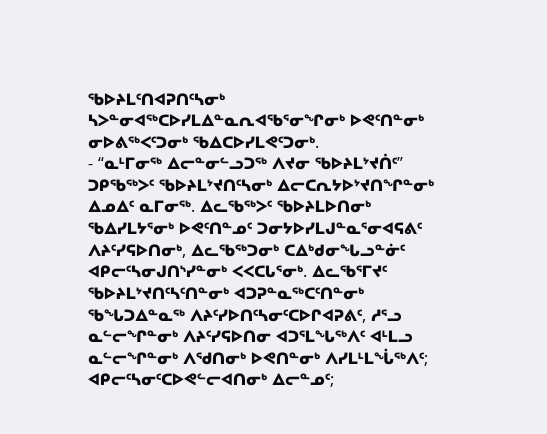ᖃᐅᔨᒪᑦᑎᐊᕈᑎᑦᓴᓂᒃ ᓴᐳᓐᓂᐊᖅᑕᐅᓯᒪᐃᓐᓇᕆᐊᖃᕐᓂᖏᓂᒃ ᐅᕙᑦᑎᓐᓂᒃ ᓂᐅᕕᖅᐸᑦᑐᓂᒃ ᖃᐃᑕᐅᓯᒪᕙᑦᑐᓂᒃ.
- “ᓇᒻᒥᓂᖅ ᐃᓕᓐᓂᓪᓗᑐᖅ ᐱᔪᓂ ᖃᐅᔨᒪᔾᔪᑏᑦ” ᑐᑭᖃᖅᐳᑦ ᖃᐅᔨᒪᔾᔪᑎᑦᓴᓂᒃ ᐃᓕᑕᕆᔭᐅᔾᔪᑎᖏᓐᓂᒃ ᐃᓄᐃᑦ ᓇᒥᓂᖅ. ᐃᓚᖃᖅᐳᑦ ᖃᐅᔨᒪᐅᑎᓂᒃ ᖃᐃᓯᒪᔭᕐᓂᒃ ᐅᕙᑦᑎᓐᓄᑦ ᑐᓂᔭᐅᓯᒪᒍᓐᓇᕐᓂᐊᕋᕕᑦ ᐱᔨᑦᓯᕋᐅᑎᓂᒃ, ᐃᓚᖃᖅᑐᓂᒃ ᑕᐃᒃᑯᓂᖓᓗᓐᓃᑦ ᐊᑭᓕᑦᓴᓂᒍᑎᔅᓯᓐᓂᒃ ᐸᐸᑕᒐᕐᓂᒃ. ᐃᓚᖃᕐᒥᔪᑦ ᖃᐅᔨᒪᔾᔪᑎᑦᓴᑦᑎᓐᓂᒃ ᐊᑐᕈᓐᓇᖅᑕᑦᑎᓐᓂᒃ ᖃᖓᑐᐃᓐᓇᖅ ᐱᔨᑦᓯᐅᑎᑦᓴᓂᑦᑕᐅᒋᐊᕈᕕᑦ, ᓱᕐᓗ ᓇᓪᓕᖏᓐᓂᒃ ᐱᔨᑦᓯᕋᐅᑎᓂ ᐊᑐᕐᒪᖓᖅᐱᑦ ᐊᒻᒪᓗ ᓇᓪᓕᖏᓐᓂᒃ ᐱᖁᑎᓂᒃ ᐅᕙᑎᓐᓂᒃ ᐱᓯᒪᒻᒪᖔᖅᐱᑦ; ᐊᑭᓕᑦᓴᓂᑦᑕᐅᕙᓪᓕᐊᑎᓂᒃ ᐃᓕᓐᓄᑦ;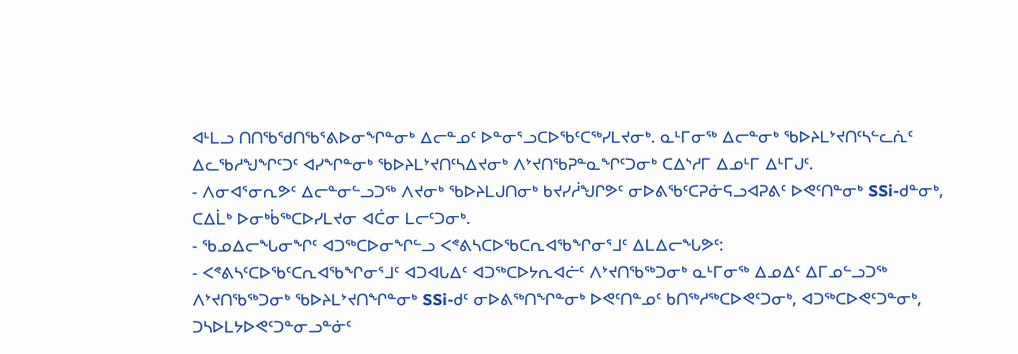ᐊᒻᒪᓗ ᑎᑎᖃᖁᑎᖃᕐᕕᐅᓂᖏᓐᓂᒃ ᐃᓕᓐᓄᑦ ᐅᓐᓂᕐᓗᑕᐅᖃᑦᑕᖅᓯᒪᔪᓂᒃ. ᓇᒻᒥᓂᖅ ᐃᓕᓐᓂᒃ ᖃᐅᔨᒪᔾᔪᑎᑦᓴᓪᓚᕇᑦ ᐃᓚᖃᓱᖑᖏᑦᑐᑦ ᐊᓯᖏᓐᓂᒃ ᖃᐅᔨᒪᔾᔪᑎᑦᓴᐃᔪᓂᒃ ᐱᔾᔪᑎᖃᕈᓐᓇᖏᑦᑐᓂᒃ ᑕᐃᔅᓱᒥ ᐃᓄᒻᒥ ᐃᒻᒥᒍᑦ.
- ᐱᓂᐊᕐᓂᕆᕗᑦ ᐃᓕᓐᓂᓪᓗᑐᖅ ᐱᔪᓂᒃ ᖃᐅᔨᒪᒍᑎᓂᒃ ᑲᔪᓯᓲᖑᒋᕗᑦ ᓂᐅᕕᖃᑦᑕᕈᓃᕋᓗᐊᕈᕕᑦ ᐅᕙᑦᑎᓐᓂᒃ SSi-ᑯᓐᓂᒃ, ᑕᐃᒫᒃ ᐅᓂᒃᑳᖅᑕᐅᓯᒪᔪᓂ ᐊᑖᓂ ᒪᓕᑦᑐᓂᒃ.
- ᖃᓄᐃᓕᖓᓂᖏᑦ ᐊᑐᖅᑕᐅᓂᖏᓪᓗ ᐸᕝᕕᓴᑕᐅᖃᑕᕆᐊᖃᖏᓂᕐᒧᑦ ᐃᒪᐃᓕᖓᕗᑦ:
- ᐸᕝᕕᓴᑦᑕᐅᖃᑦᑕᕆᐊᖃᖏᓂᕐᒧᑦ ᐊᑐᐊᒐᐃᑦ ᐊᑐᖅᑕᐅᔭᕆᐊᓖᑦ ᐱᔾᔪᑎᖃᖅᑐᓂᒃ ᓇᒻᒥᓂᖅ ᐃᓄᐃᑦ ᐃᒥᓄᓪᓗᑐᖅ ᐱᔾᔪᑎᖃᖅᑐᓂᒃ ᖃᐅᔨᒪᔾᔪᑎᖏᓐᓂᒃ SSi-ᑯᑦ ᓂᐅᕕᖅᑎᖏᓐᓂᒃ ᐅᕙᑦᑎᓐᓄᑦ ᑲᑎᖅᓱᖅᑕᐅᕙᑦᑐᓂᒃ, ᐊᑐᖅᑕᐅᕙᑦᑐᓐᓂᒃ, ᑐᓴᐅᒪᔭᐅᕙᑦᑐᓐᓂᓗᓐᓃᑦ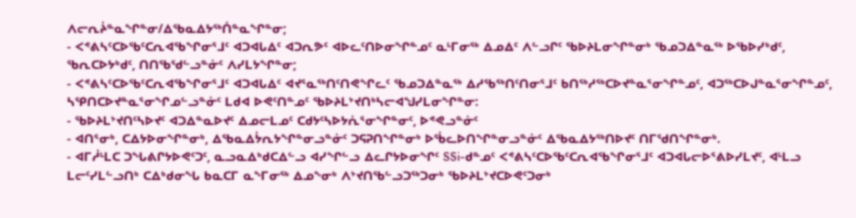ᐱᓕᕆᔩᓐᓇᖏᓐᓂ/ᐃᖃᓇᐃᔭᖅᑏᓐᓇᖏᓐᓂ;
- ᐸᕝᕕᓴᑦᑕᐅᖃᑦᑕᕆᐊᖃᖏᓂᕐᒧᑦ ᐊᑐᐊᒐᐃᑦ ᐊᑐᕆᕗᑦ ᐊᐅᓚᑦᑎᐅᓂᖏᓐᓄᑦ ᓇᒻᒥᓂᖅ ᐃᓄᐃᑦ ᐱᓪᓗᒋᑦ ᖃᐅᔨᒪᓂᖏᓐᓂᒃ ᖃᓄᑐᐃᓐᓇᖅ ᐅᖃᐅᓯᒃᑯᑦ, ᖃᕆᑕᐅᔭᒃᑯᑦ, ᑎᑎᖃᖁᓪᓗᓐᓃᑦ ᐱᓯᒪᔭᖏᓐᓂ;
- ᐸᕝᕕᓴᑦᑕᐅᖃᑦᑕᕆᐊᖃᖏᓂᕐᒧᑦ ᐊᑐᐊᒐᐃᑦ ᐊᔪᕐᓇᖅᑎᑦᑎᕙᖏᓚᑦ ᖃᓄᑐᐃᓐᓇᖅ ᐃᓱᖃᖅᑎᑦᑎᓂᕐᒧᑦ ᑲᑎᖅᓱᖅᑕᐅᔪᓐᓇᕐᓂᖏᓐᓄᑦ, ᐊᑐᖅᑕᐅᒍᓐᓇᕐᓂᖏᓐᓄᑦ, ᓴᕿᑎᑕᐅᔪᓐᓇᕐᓂᖏᓄᓪᓗᓐᓃᑦ ᒪᑯᐊ ᐅᕙᑦᑎᓐᓄᑦ ᖃᐅᔨᒪᔾᔪᑎᒃᓴᓕᐊᖑᓯᒪᓂᖏᓐᓂ:
- ᖃᐅᔨᒪᔾᔪᑎᑦᓴᐅᔪᑦ ᐊᑐᐃᓐᓇᐅᔪᑦ ᐃᓄᓕᒪᓄᑦ ᑕᑯᔭᑦᓴᐅᔭᕇᕐᓂᖏᓐᓂᑦ, ᐅᕝᕙᓗᓐᓃᑦ
- ᐊᑎᕐᓂᒃ, ᑕᐃᔭᐅᓂᖏᓐᓂᒃ, ᐃᖃᓇᐃᔮᕆᔭᖏᓐᓂᓗᓐᓃᑦ ᑐᕋᕈᑎᖏᓐᓂᒃ ᐅᖄᓚᐅᑎᖏᓐᓂᓗᓐᓃᑦ ᐃᖃᓇᐃᔭᖅᑎᐅᔪᑦ ᑎᒥᖁᑎᖏᓐᓂᒃ.
- ᐊᒥᓲᒻᒪᑕ ᑐᖓᕕᒋᔭᐅᕙᑦᑐᑦ, ᓇᓗᓇᐃᒃᑯᑕᐃᓪᓗ ᐊᓯᖏᓪᓗ ᐃᓚᒋᔭᐅᓂᖏᑦ SSi-ᑯᓐᓄᑦ ᐸᕝᕕᓴᑦᑕᐅᖃᑦᑕᕆᐊᖃᖏᓂᕐᒧᑦ ᐊᑐᐊᒐᓕᐅᕐᕕᐅᓯᒪᔪᑦ, ᐊᒻᒪᓗ ᒪᓕᑦᓯᒪᓪᓗᑎᒃ ᑕᐃᒃᑯᓂᖓ ᑲᓇᑕᒥ ᓇᖕᒥᓂᖅ ᐃᓄᖕᓂᒃ ᐱᔾᔪᑎᖃᓪᓗᑐᖅᑐᓂᒃ ᖃᐅᔨᒪᔾᔪᑕᐅᕙᑦᑐᓂᒃ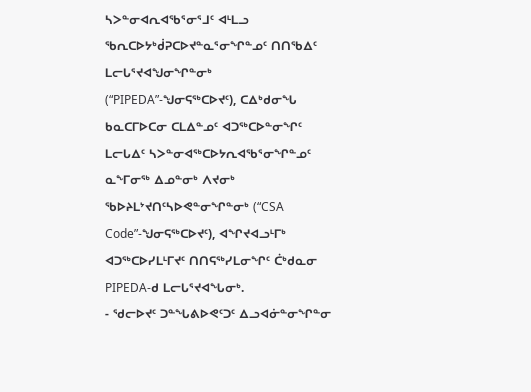ᓴᐳᓐᓂᐊᕆᐊᖃᕐᓂᕐᒧᑦ ᐊᒻᒪᓗ ᖃᕆᑕᐅᔭᒃᑰᕈᑕᐅᔪᓐᓇᕐᓂᖏᓐᓄᑦ ᑎᑎᖃᐃᑦ ᒪᓕᒐᕐᔪᐊᖑᓂᖏᓐᓂᒃ (“PIPEDA”-ᖑᓂᕋᖅᑕᐅᔪᑦ), ᑕᐃᒃᑯᓂᖓ ᑲᓇᑕᒥᐅᑕᓂ ᑕᒪᐃᓐᓄᑦ ᐊᑐᖅᑕᐅᓐᓂᖏᑦ ᒪᓕᒐᐃᑦ ᓴᐳᓐᓂᐊᖅᑕᐅᔭᕆᐊᖃᕐᓂᖏᓐᓄᑦ ᓇᖕᒥᓂᖅ ᐃᓄᓐᓂᒃ ᐱᔪᓂᒃ ᖃᐅᔨᒪᔾᔪᑎᑦᓴᐅᕙᓐᓂᖏᓐᓂᒃ (“CSA Code”-ᖑᓂᕋᖅᑕᐅᔪᑦ), ᐊᖏᔪᐊᓗᒻᒥᒃ ᐊᑐᖅᑕᐅᓯᒪᒻᒥᔪᑦ ᑎᑎᕋᖅᓯᒪᓂᖏᑦ ᑖᒃᑯᓇᓂ PIPEDA-ᑯ ᒪᓕᒐᕐᔪᐊᖓᓂᒃ.
- ᖁᓕᐅᔪᑦ ᑐᓐᖓᕕᐅᕙᑦᑐᑦ ᐃᓗᐊᓃᓐᓂᖏᓐᓂ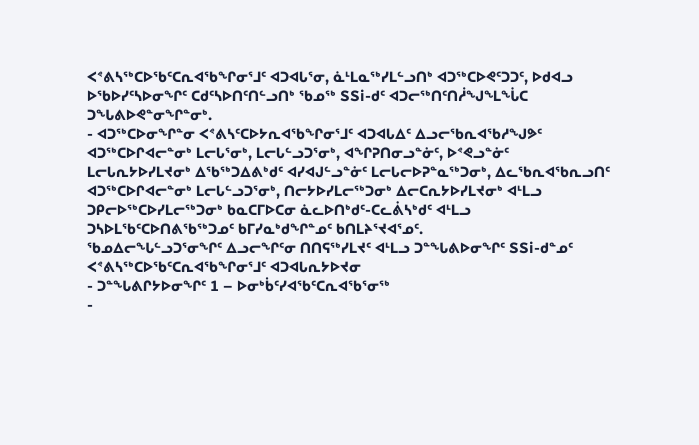ᐸᕝᕕᓴᖅᑕᐅᖃᑦᑕᕆᐊᖃᖏᓂᕐᒧᑦ ᐊᑐᐊᒐᕐᓂ, ᓈᒻᒪᓇᖅᓯᒪᓪᓗᑎᒃ ᐊᑐᖅᑕᐅᕙᑦᑐᑐᑦ, ᐅᑯᐊᓗ ᐅᖃᐅᓯᑦᓴᐅᓂᖏᑦ ᑕᑯᑦᓴᐅᑎᑦᑎᓪᓗᑎᒃ ᖃᓄᖅ SSi-ᑯᑦ ᐊᑐᓕᖅᑎᑦᑎᓲᖑᖕᒪᖔᑕ ᑐᖓᕕᐅᕙᓐᓂᖏᓐᓂᒃ.
- ᐊᑐᖅᑕᐅᓂᖏᓐᓂ ᐸᕝᕕᓴᑦᑕᐅᔭᕆᐊᖃᖏᓂᕐᒧᑦ ᐊᑐᐊᒐᐃᑦ ᐃᓗᓕᖃᕆᐊᖃᓱᖑᕗᑦ ᐊᑐᖅᑕᐅᒋᐊᓕᓐᓂᒃ ᒪᓕᒐᕐᓂᒃ, ᒪᓕᒐᓪᓗᑐᕐᓂᒃ, ᐊᖏᕈᑎᓂᓗᓐᓃᑦ, ᐅᕝᕙᓗᓐᓃᑦ ᒪᓕᒐᕆᔭᐅᓯᒪᔪᓂᒃ ᐃᖃᖅᑐᐃᕕᒃᑯᑦ ᐊᓯᐊᒍᓪᓗᓐᓃᑦ ᒪᓕᒐᓕᐅᕈᓐᓇᖅᑐᓂᒃ, ᐃᓚᖃᕆᐊᖃᕆᓗᑎᑦ ᐊᑐᖅᑕᐅᒋᐊᓕᓐᓂᒃ ᒪᓕᒐᓪᓗᑐᕐᓂᒃ, ᑎᓕᔭᐅᓯᒪᓕᖅᑐᓂᒃ ᐃᓕᑕᕆᔭᐅᓯᒪᔪᓂᒃ ᐊᒻᒪᓗ ᑐᑭᓕᐅᖅᑕᐅᓯᒪᓕᖅᑐᓂᒃ ᑲᓇᑕᒥᐅᑕᓂ ᓈᓚᐅᑎᒃᑯᑦ-ᑕᓚᕖᓴᒃᑯᑦ ᐊᒻᒪᓗ ᑐᓴᐅᒪᖃᑦᑕᐅᑎᕕᖃᖅᑐᓄᑦ ᑲᒥᓯᓇᒃᑯᖏᓐᓄᑦ ᑲᑎᒪᔨᕐᔪᐊᕐᓄᑦ.
ᖃᓄᐃᓕᖓᓪᓗᑐᕐᓂᖏᑦ ᐃᓗᓕᖏᑦᓂ ᑎᑎᕋᖅᓯᒪᔪᑦ ᐊᒻᒪᓗ ᑐᓐᖓᕕᐅᓂᖏᑦ SSi-ᑯᓐᓄᑦ ᐸᕝᕕᓴᖅᑕᐅᖃᑦᑕᕆᐊᖃᖏᓂᕐᒧᑦ ᐊᑐᐊᒐᕆᔭᐅᔪᓂ
- ᑐᓐᖓᕕᒋᔭᐅᓂᖏᑦ 1 – ᐅᓂᒃᑳᑦᓯᐊᖃᑦᑕᕆᐊᖃᕐᓂᖅ
-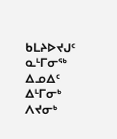ᑲᒪᔨᐅᔪᒍᑦ ᓇᒻᒥᓂᖅ ᐃᓄᐃᑦ ᐃᒻᒥᓂᒃ ᐱᔪᓂᒃ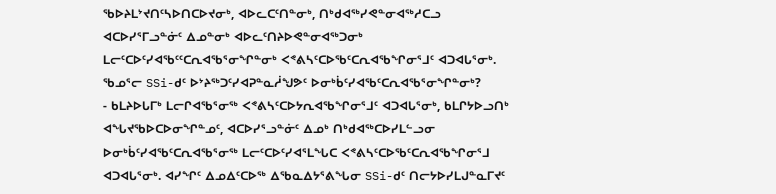ᖃᐅᔨᒪᔾᔪᑎᑦᓴᐅᑎᑕᐅᔪᓂᒃ, ᐊᐅᓚᑕᑦᑎᓐᓂᒃ, ᑎᒃᑯᐊᖅᓯᕙᓐᓂᐊᖅᓱᑕᓗ ᐊᑕᐅᓯᕐᒥᓗᓐᓃᑦ ᐃᓄᓐᓂᒃ ᐊᐅᓚᑦᑎᔨᐅᕙᓐᓂᐊᖅᑐᓂᒃ ᒪᓕᑦᑕᐅᑦᓯᐊᖃᑦᑦᑕᕆᐊᖃᕐᓂᖏᓐᓂᒃ ᐸᕝᕕᓴᑦᑕᐅᖃᑦᑕᕆᐊᖃᖏᓂᕐᒧᑦ ᐊᑐᐊᒐᕐᓂᒃ.
ᖃᓄᕐᓕ SSi-ᑯᑦ ᐅᔾᔨᖅᑐᑦᓯᐊᕈᓐᓇᓲᖑᕗᑦ ᐅᓂᒃᑳᑦᓯᐊᖃᑦᑕᕆᐊᖃᕐᓂᖏᓐᓂᒃ?
- ᑲᒪᔨᐅᒐᒥᒃ ᒪᓕᒋᐊᖃᕐᓂᖅ ᐸᕝᕕᓴᑦᑕᐅᔭᕆᐊᖃᖏᓂᕐᒧᑦ ᐊᑐᐊᒐᕐᓂᒃ, ᑲᒪᒋᔭᐅᓗᑎᒃ ᐊᖓᔪᖃᐅᑕᐅᓂᖏᓐᓄᑦ, ᐊᑕᐅᓯᕐᓗᓐᓃᑦ ᐃᓄᒃ ᑎᒃᑯᐊᖅᑕᐅᓯᒪᓪᓗᓂ ᐅᓂᒃᑳᑦᓯᐊᖃᑦᑕᕆᐊᖃᕐᓂᖅ ᒪᓕᑦᑕᐅᑦᓯᐊᕐᒪᖓᑕ ᐸᕝᕕᓴᑦᑕᐅᖃᑦᑕᕆᐊᖃᖏᓂᕐᒧ ᐊᑐᐊᒐᕐᓂᒃ. ᐊᓯᖏᑦ ᐃᓄᐃᑦᑕᐅᖅ ᐃᖃᓇᐃᔭᕐᕕᖓᓂ SSi-ᑯᑦ ᑎᓕᔭᐅᓯᒪᒍᓐᓇᒥᔪᑦ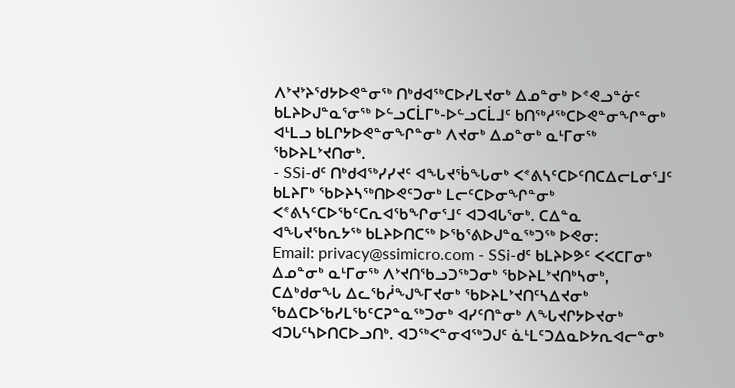ᐱᔾᔪᔾᔨᖁᔭᐅᕙᓐᓂᖅ ᑎᒃᑯᐊᖅᑕᐅᓯᒪᔪᓂᒃ ᐃᓄᓐᓂᒃ ᐅᕝᕙᓗᓐᓃᑦ ᑲᒪᔨᐅᒍᓐᓇᕐᓂᖅ ᐅᓪᓗᑕᒫᒥᒃ-ᐅᓪᓗᑕᒫᒧᑦ ᑲᑎᖅᓱᖅᑕᐅᕙᓐᓂᖏᓐᓂᒃ ᐊᒻᒪᓗ ᑲᒪᒋᔭᐅᕙᓐᓂᖏᓐᓂᒃ ᐱᔪᓂᒃ ᐃᓄᓐᓂᒃ ᓇᒻᒥᓂᖅ ᖃᐅᔨᒪᔾᔪᑎᓂᒃ.
- SSi-ᑯᑦ ᑎᒃᑯᐊᖅᓯᓯᔪᑦ ᐊᖓᔪᖄᖓᓂᒃ ᐸᕝᕕᓴᑦᑕᐅᑦᑎᑕᐃᓕᒪᓂᕐᒧᑦ ᑲᒪᔨᒥᒃ ᖃᐅᔨᓴᖅᑎᐅᕙᑦᑐᓂᒃ ᒪᓕᑦᑕᐅᓂᖏᓐᓂᒃ ᐸᕝᕕᓴᑦᑕᐅᖃᑦᑕᕆᐊᖃᖏᓂᕐᒧᑦ ᐊᑐᐊᒐᕐᓂᒃ. ᑕᐃᓐᓇ ᐊᖓᔪᖃᕆᔭᖅ ᑲᒪᔨᐅᑎᑕᖅ ᐅᖃᕐᕕᐅᒍᓐᓇᖅᑐᖅ ᐅᕙᓂ:
Email: privacy@ssimicro.com - SSi-ᑯᑦ ᑲᒪᔨᐅᕗᑦ ᐸᐸᑕᒥᓂᒃ ᐃᓄᓐᓂᒃ ᓇᒻᒥᓂᖅ ᐱᔾᔪᑎᖃᓗᑐᖅᑐᓂᒃ ᖃᐅᔨᒪᔾᔪᑎᒃᓴᓂᒃ, ᑕᐃᒃᑯᓂᖓ ᐃᓚᖃᓲᖑᖕᒥᔪᓂᒃ ᖃᐅᔨᒪᔾᔪᑎᑦᓴᐃᔪᓂᒃ ᖃᐃᑕᐅᖃᓯᒪᖃᑦᑕᕈᓐᓇᖅᑐᓂᒃ ᐊᓯᑦᑎᓐᓂᒃ ᐱᖓᔪᒋᔭᐅᔪᓂᒃ ᐊᑐᒐᑦᓴᐅᑎᑕᐅᓗᑎᒃ. ᐊᑐᖅᐸᓐᓂᐊᖅᑐᒍᑦ ᓈᒻᒪᑦᑐᐃᓇᐅᔭᕆᐊᓕᓐᓂᒃ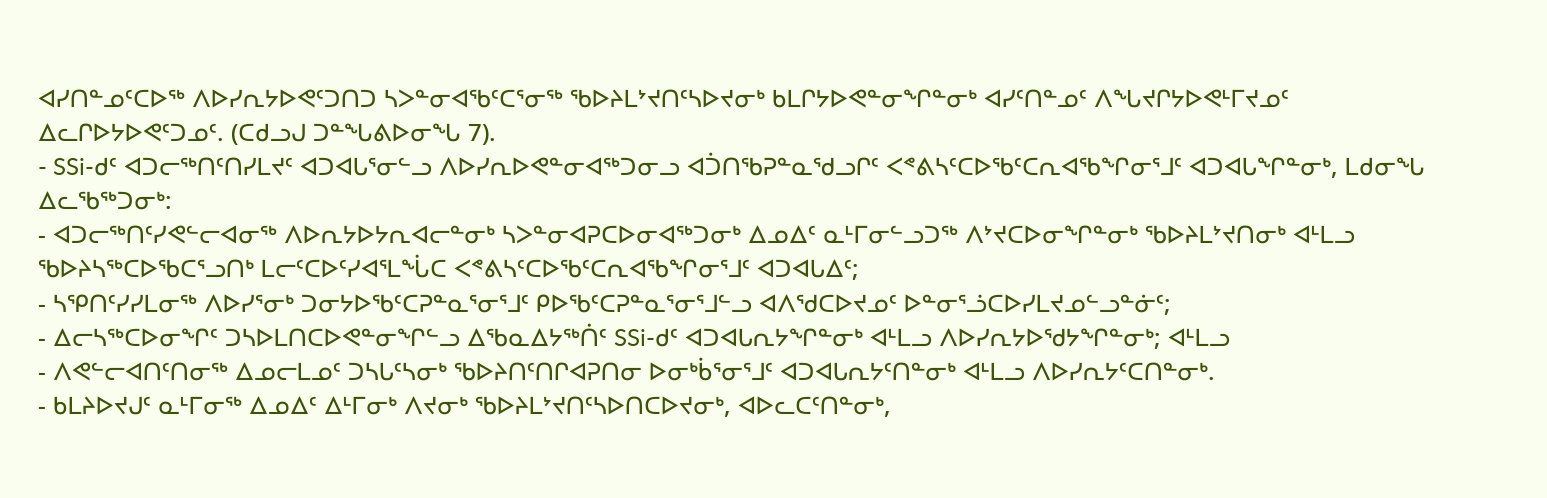ᐊᓯᑎᓐᓄᑦᑕᐅᖅ ᐱᐅᓯᕆᔭᐅᕙᑦᑐᑎᑐ ᓴᐳᓐᓂᐊᖃᑦᑕᕐᓂᖅ ᖃᐅᔨᒪᔾᔪᑎᑦᓴᐅᔪᓂᒃ ᑲᒪᒋᔭᐅᕙᓐᓂᖏᓐᓂᒃ ᐊᓯᑦᑎᓐᓄᑦ ᐱᖓᔪᒋᔭᐅᕙᒻᒥᔪᓄᑦ ᐃᓚᒋᐅᔭᐅᕙᑦᑐᓄᑦ. (ᑕᑯᓗᒍ ᑐᓐᖓᕕᐅᓂᖓ 7).
- SSi-ᑯᑦ ᐊᑐᓕᖅᑎᑦᑎᓯᒪᔪᑦ ᐊᑐᐊᒐᕐᓂᓪᓗ ᐱᐅᓯᕆᐅᕙᓐᓂᐊᖅᑐᓂᓗ ᐊᑑᑎᖃᕈᓐᓇᖁᓗᒋᑦ ᐸᕝᕕᓴᑦᑕᐅᖃᑦᑕᕆᐊᖃᖏᓂᕐᒧᑦ ᐊᑐᐊᒐᖏᓐᓂᒃ, ᒪᑯᓂᖓ ᐃᓚᖃᖅᑐᓂᒃ:
- ᐊᑐᓕᖅᑎᑦᓯᕙᓪᓕᐊᓂᖅ ᐱᐅᕆᔭᐅᔭᕆᐊᓕᓐᓂᒃ ᓴᐳᓐᓂᐊᕈᑕᐅᓂᐊᖅᑐᓂᒃ ᐃᓄᐃᑦ ᓇᒻᒥᓂᓪᓗᑐᖅ ᐱᔾᔪᑕᐅᓂᖏᓐᓂᒃ ᖃᐅᔨᒪᔾᔪᑎᓂᒃ ᐊᒻᒪᓗ ᖃᐅᔨᓴᖅᑕᐅᖃᑕᕐᓗᑎᒃ ᒪᓕᑦᑕᐅᑦᓯᐊᕐᒪᖔᑕ ᐸᕝᕕᓴᑦᑕᐅᖃᑦᑕᕆᐊᖃᖏᓂᕐᒧᑦ ᐊᑐᐊᒐᐃᑦ;
- ᓴᕿᑎᑦᓯᓯᒪᓂᖅ ᐱᐅᓯᕐᓂᒃ ᑐᓂᔭᐅᖃᑦᑕᕈᓐᓇᕐᓂᕐᒧᑦ ᑭᐅᖃᑦᑕᕈᓐᓇᕐᓂᕐᒧᓪᓗ ᐊᐱᖁᑕᐅᔪᓄᑦ ᐅᓐᓂᕐᓘᑕᐅᓯᒪᔪᓄᓪᓗᓐᓃᑦ;
- ᐃᓕᓴᖅᑕᐅᓂᖏᑦ ᑐᓴᐅᒪᑎᑕᐅᕙᓐᓂᖏᓪᓗ ᐃᖃᓇᐃᔭᖅᑏᑦ SSi-ᑯᑦ ᐊᑐᐊᒐᕆᔭᖏᓐᓂᒃ ᐊᒻᒪᓗ ᐱᐅᓯᕆᔭᐅᖁᔭᖏᓐᓂᒃ; ᐊᒻᒪᓗ
- ᐱᕙᓪᓕᐊᑎᑦᑎᓂᖅ ᐃᓄᓕᒪᓄᑦ ᑐᓴᒐᑦᓴᓂᒃ ᖃᐅᔨᑎᑦᑎᒋᐊᕈᑎᓂ ᐅᓂᒃᑳᕐᓂᕐᒧᑦ ᐊᑐᐊᒐᕆᔭᑦᑎᓐᓂᒃ ᐊᒻᒪᓗ ᐱᐅᓯᕆᔭᑦᑕᑎᓐᓂᒃ.
- ᑲᒪᔨᐅᔪᒍᑦ ᓇᒻᒥᓂᖅ ᐃᓄᐃᑦ ᐃᒻᒥᓂᒃ ᐱᔪᓂᒃ ᖃᐅᔨᒪᔾᔪᑎᑦᓴᐅᑎᑕᐅᔪᓂᒃ, ᐊᐅᓚᑕᑦᑎᓐᓂᒃ,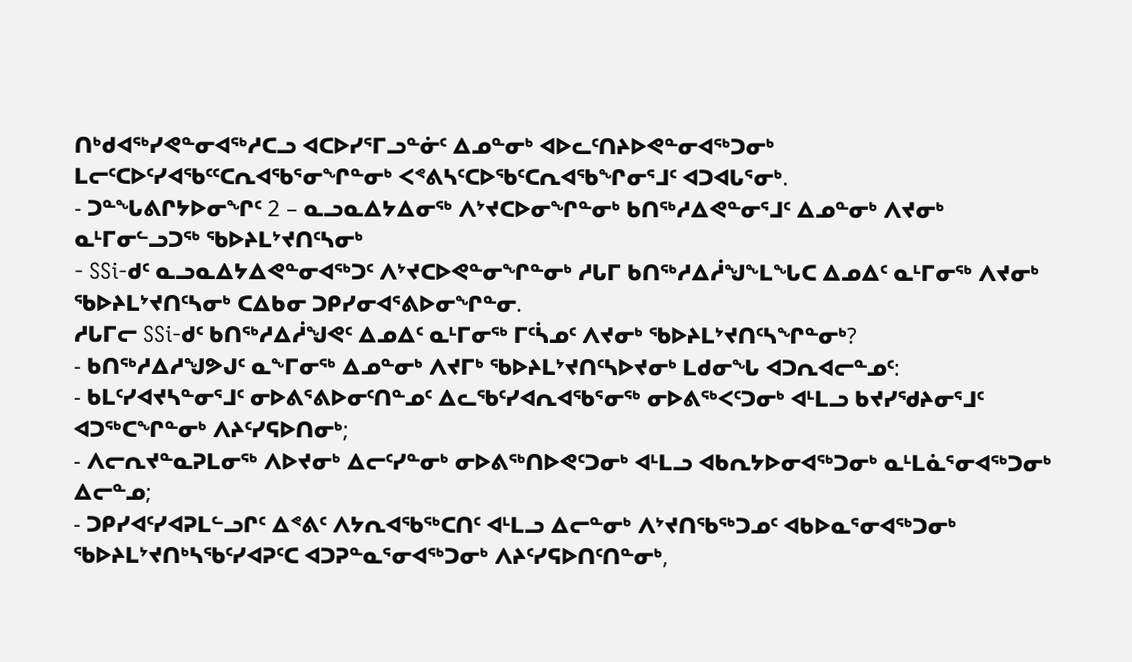ᑎᒃᑯᐊᖅᓯᕙᓐᓂᐊᖅᓱᑕᓗ ᐊᑕᐅᓯᕐᒥᓗᓐᓃᑦ ᐃᓄᓐᓂᒃ ᐊᐅᓚᑦᑎᔨᐅᕙᓐᓂᐊᖅᑐᓂᒃ ᒪᓕᑦᑕᐅᑦᓯᐊᖃᑦᑦᑕᕆᐊᖃᕐᓂᖏᓐᓂᒃ ᐸᕝᕕᓴᑦᑕᐅᖃᑦᑕᕆᐊᖃᖏᓂᕐᒧᑦ ᐊᑐᐊᒐᕐᓂᒃ.
- ᑐᓐᖓᕕᒋᔭᐅᓂᖏᑦ 2 – ᓇᓗᓇᐃᔭᐃᓂᖅ ᐱᔾᔪᑕᐅᓂᖏᓐᓂᒃ ᑲᑎᖅᓱᐃᕙᓐᓂᕐᒧᑦ ᐃᓄᓐᓂᒃ ᐱᔪᓂᒃ ᓇᒻᒥᓂᓪᓗᑐᖅ ᖃᐅᔨᒪᔾᔪᑎᑦᓴᓂᒃ
- SSi-ᑯᑦ ᓇᓗᓇᐃᔭᐃᕙᓐᓂᐊᖅᑐᑦ ᐱᔾᔪᑕᐅᕙᓐᓂᖏᓐᓂᒃ ᓱᒐᒥ ᑲᑎᖅᓱᐃᓲᖑᖕᒪᖓᑕ ᐃᓄᐃᑦ ᓇᒻᒥᓂᖅ ᐱᔪᓂᒃ ᖃᐅᔨᒪᔾᔪᑎᑦᓴᓂᒃ ᑕᐃᑲᓂ ᑐᑭᓯᓂᐊᕐᕕᐅᓂᖏᓐᓂ.
ᓱᒐᒥᓕ SSi-ᑯᑦ ᑲᑎᖅᓱᐃᓲᖑᕙᑦ ᐃᓄᐃᑦ ᓇᒻᒥᓂᖅ ᒥᑦᓵᓄᑦ ᐱᔪᓂᒃ ᖃᐅᔨᒪᔾᔪᑎᑦᓴᖏᓐᓂᒃ?
- ᑲᑎᖅᓱᐃᓱᖑᕗᒍᑦ ᓇᖕᒥᓂᖅ ᐃᓄᓐᓂᒃ ᐱᔪᒥᒃ ᖃᐅᔨᒪᔾᔪᑎᑦᓴᐅᔪᓂᒃ ᒪᑯᓂᖓ ᐊᑐᕆᐊᓕᓐᓄᑦ:
- ᑲᒪᑦᓯᐊᔪᓴᓐᓂᕐᒧᑦ ᓂᐅᕕᕐᕕᐅᓂᑦᑎᓐᓄᑦ ᐃᓚᖃᑦᓯᐊᕆᐊᖃᕐᓂᖅ ᓂᐅᕕᖅᐸᑦᑐᓂᒃ ᐊᒻᒪᓗ ᑲᔪᓯᖁᔨᓂᕐᒧᑦ ᐊᑐᖅᑕᖏᓐᓂᒃ ᐱᔨᑦᓯᕋᐅᑎᓂᒃ;
- ᐱᓕᕆᔪᓐᓇᕈᒪᓂᖅ ᐱᐅᔪᓂᒃ ᐃᓕᑦᓯᓐᓂᒃ ᓂᐅᕕᖅᑎᐅᕙᑦᑐᓂᒃ ᐊᒻᒪᓗ ᐊᑲᕆᔭᐅᓂᐊᖅᑐᓂᒃ ᓇᒻᒪᓈᕐᓂᐊᖅᑐᓂᒃ ᐃᓕᓐᓄ;
- ᑐᑭᓯᐊᑦᓯᐊᕈᒪᓪᓗᒋᑦ ᐃᕝᕕᑦ ᐱᔭᕆᐊᖃᖅᑕᑎᑦ ᐊᒻᒪᓗ ᐃᓕᓐᓂᒃ ᐱᔾᔪᑎᖃᖅᑐᓄᑦ ᐊᑲᐅᓇᕐᓂᐊᖅᑐᓂᒃ ᖃᐅᔨᒪᔾᔪᑎᒃᓴᖃᑦᓯᐊᕈᑦᑕ ᐊᑐᕈᓐᓇᕐᓂᐊᖅᑐᓂᒃ ᐱᔨᑦᓯᕋᐅᑎᑦᑎᓐᓂᒃ,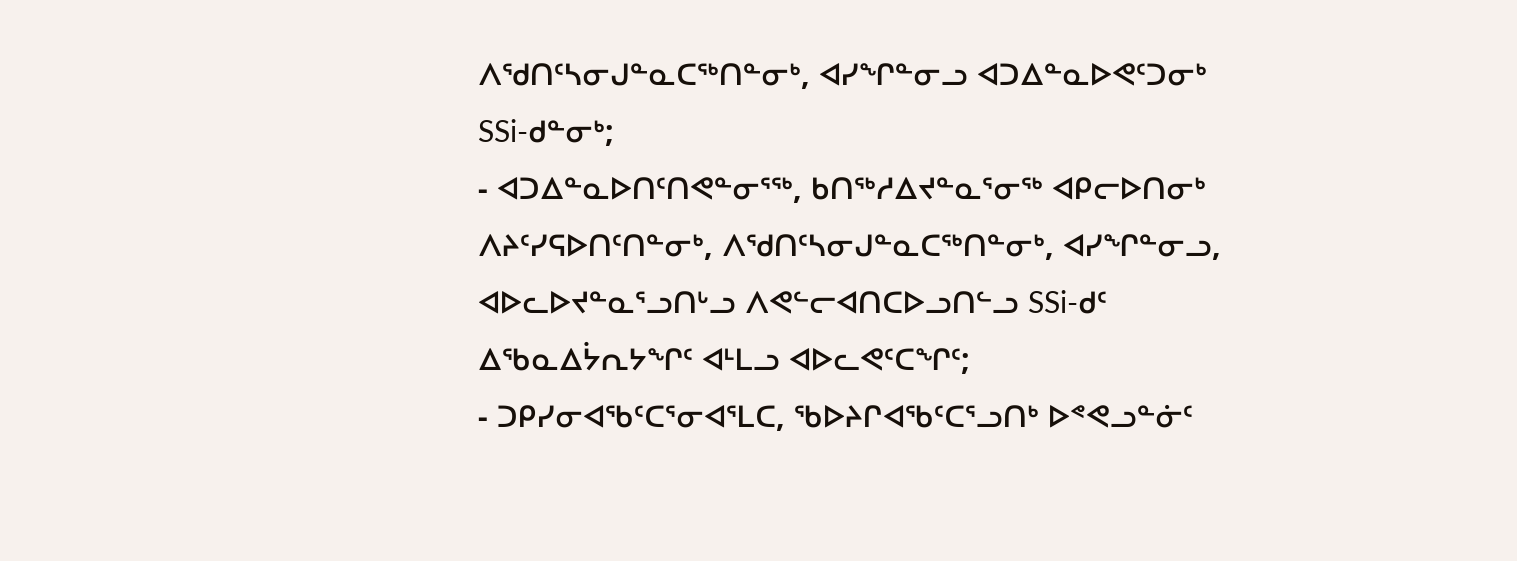ᐱᖁᑎᑦᓴᓂᒍᓐᓇᑕᖅᑎᓐᓂᒃ, ᐊᓯᖏᓐᓂᓗ ᐊᑐᐃᓐᓇᐅᕙᑦᑐᓂᒃ SSi-ᑯᓐᓂᒃ;
- ᐊᑐᐃᓐᓇᐅᑎᑦᑎᕙᓐᓂᕐᖅ, ᑲᑎᖅᓱᐃᔪᓐᓇᕐᓂᖅ ᐊᑭᓕᐅᑎᓂᒃ ᐱᔨᑦᓯᕋᐅᑎᑦᑎᓐᓂᒃ, ᐱᖁᑎᑦᓴᓂᒍᓐᓇᑕᖅᑎᓐᓂᒃ, ᐊᓯᖏᓐᓂᓗ, ᐊᐅᓚᐅᔪᓐᓇᕐᓗᑎᒡᓗ ᐱᕙᓪᓕᐊᑎᑕᐅᓗᑎᓪᓗ SSi-ᑯᑦ ᐃᖃᓇᐃᔮᕆᔭᖏᑦ ᐊᒻᒪᓗ ᐊᐅᓚᕙᑦᑕᖏᑦ;
- ᑐᑭᓯᓂᐊᖃᑦᑕᕐᓂᐊᕐᒪᑕ, ᖃᐅᔨᒋᐊᖃᑦᑕᕐᓗᑎᒃ ᐅᕝᕙᓗᓐᓃᑦ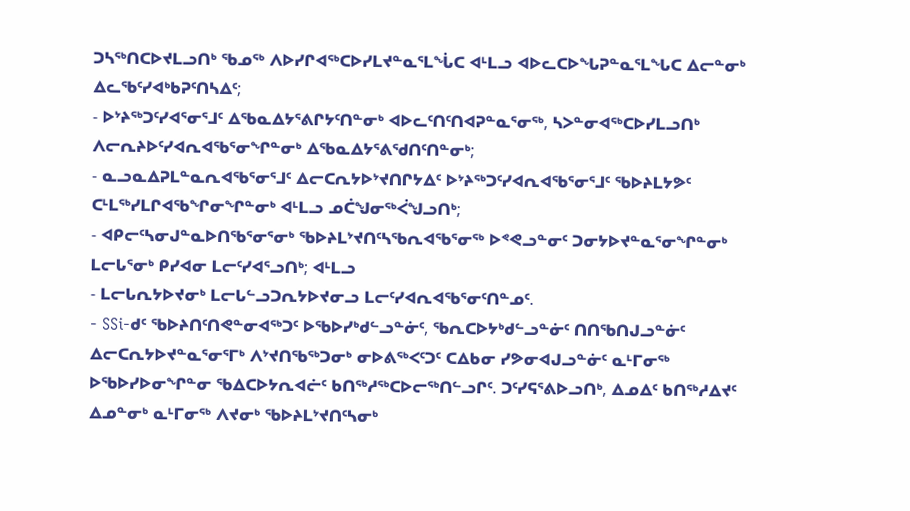ᑐᓴᖅᑎᑕᐅᔪᒪᓗᑎᒃ ᖃᓄᖅ ᐱᐅᓯᒋᐊᖅᑕᐅᓯᒪᔪᓐᓇᕐᒪᖔᑕ ᐊᒻᒪᓗ ᐊᐅᓚᑕᐅᖓᕈᓐᓇᕐᒪᖓᑕ ᐃᓕᓐᓂᒃ ᐃᓚᖃᑦᓯᐊᒃᑲᕈᑦᑎᓴᐃᑦ;
- ᐅᔾᔨᖅᑐᑦᓯᐊᕐᓂᕐᒧᑦ ᐃᖃᓇᐃᔭᕐᕕᒋᔭᑦᑎᓐᓂᒃ ᐊᐅᓚᑦᑎᑦᑎᐊᕈᓐᓇᕐᓂᖅ, ᓴᐳᓐᓂᐊᖅᑕᐅᓯᒪᓗᑎᒃ ᐱᓕᕆᔨᐅᑦᓯᐊᕆᐊᖃᕐᓂᖏᓐᓂᒃ ᐃᖃᓇᐃᔭᕐᕕᖁᑎᑦᑎᓐᓂᒃ;
- ᓇᓗᓇᐃᕈᒪᓐᓇᕆᐊᖃᕐᓂᕐᒧᑦ ᐃᓕᑕᕆᔭᐅᔾᔪᑎᒋᔭᐃᑦ ᐅᔾᔨᖅᑐᑦᓯᐊᕆᐊᖃᕐᓂᕐᒧᑦ ᖃᐅᔨᒪᔭᕗᑦ ᑕᒻᒪᖅᓯᒪᒋᐊᖃᖏᓂᖏᓐᓂᒃ ᐊᒻᒪᓗ ᓄᑖᖑᓂᖅᐹᖑᓗᑎᒃ;
- ᐊᑭᓕᑦᓴᓂᒍᓐᓇᐅᑎᖃᕐᓂᕐᓂᒃ ᖃᐅᔨᒪᔾᔪᑎᑦᓴᖃᕆᐊᖃᕐᓂᖅ ᐅᕝᕙᓗᓐᓂᑦ ᑐᓂᔭᐅᔪᓐᓇᕐᓂᖏᓐᓂᒃ ᒪᓕᒐᕐᓂᒃ ᑭᓯᐊᓂ ᒪᓕᑦᓯᐊᕐᓗᑎᒃ; ᐊᒻᒪᓗ
- ᒪᓕᒐᕆᔭᐅᔪᓂᒃ ᒪᓕᒐᓪᓗᑐᕆᔭᐅᔪᓂᓗ ᒪᓕᑦᓯᐊᕆᐊᖃᕐᓂᑦᑎᓐᓄᑦ.
- SSi-ᑯᑦ ᖃᐅᔨᑎᑦᑎᕙᓐᓂᐊᖅᑐᑦ ᐅᖃᐅᓯᒃᑯᓪᓗᓐᓃᑦ, ᖃᕆᑕᐅᔭᒃᑯᓪᓗᓐᓃᑦ ᑎᑎᖃᑎᒍᓗᓐᓃᑦ ᐃᓕᑕᕆᔭᐅᔪᓐᓇᕐᓂᕐᒥᒃ ᐱᔾᔪᑎᖃᖅᑐᓂᒃ ᓂᐅᕕᖅᐸᑦᑐᑦ ᑕᐃᑲᓂ ᓯᕗᓂᐊᒍᓗᓐᓃᑦ ᓇᒻᒥᓂᖅ ᐅᖃᐅᓯᐅᓂᖏᓐᓂ ᖃᐃᑕᐅᔭᕆᐊᓖᑦ ᑲᑎᖅᓱᖅᑕᐅᓕᖅᑎᓪᓗᒋᑦ. ᑐᑦᓯᕋᕐᕕᐅᓗᑎᒃ, ᐃᓄᐃᑦ ᑲᑎᖅᓱᐃᔪᑦ ᐃᓄᓐᓂᒃ ᓇᒻᒥᓂᖅ ᐱᔪᓂᒃ ᖃᐅᔨᒪᔾᔪᑎᑦᓴᓂᒃ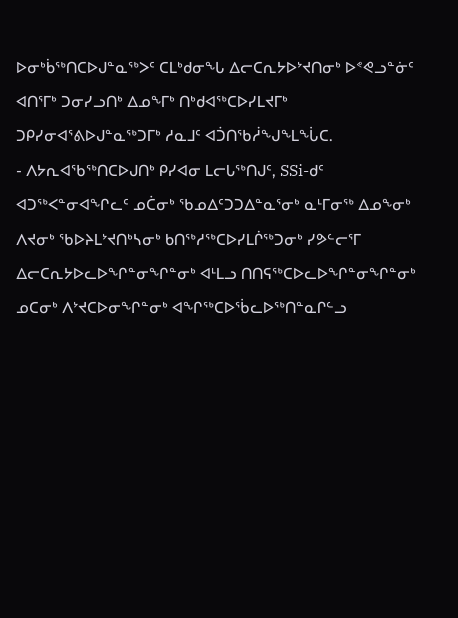ᐅᓂᒃᑳᖅᑎᑕᐅᒍᓐᓇᖅᐳᑦ ᑕᒪᒃᑯᓂᖓ ᐃᓕᑕᕆᔭᐅᔾᔪᑎᓂᒃ ᐅᕝᕙᓗᓐᓃᑦ ᐊᑎᕐᒥᒃ ᑐᓂᓯᓗᑎᒃ ᐃᓄᖕᒥᒃ ᑎᒃᑯᐊᖅᑕᐅᓯᒪᔪᒥᒃ ᑐᑭᓯᓂᐊᕐᕕᐅᒍᓐᓇᖅᑐᒥᒃ ᓱᓇᒧᑦ ᐊᑑᑎᖃᓲᖑᖕᒪᖔᑕ.
- ᐱᔭᕆᐊᖃᖅᑎᑕᐅᒍᑎᒃ ᑭᓯᐊᓂ ᒪᓕᒐᖅᑎᒍᑦ, SSi-ᑯᑦ ᐊᑐᖅᐸᓐᓂᐊᖏᓚᑦ ᓄᑖᓂᒃ ᖃᓄᐃᑦᑐᑐᐃᓐᓇᕐᓂᒃ ᓇᒻᒥᓂᖅ ᐃᓄᖕᓂᒃ ᐱᔪᓂᒃ ᖃᐅᔨᒪᔾᔪᑎᒃᓴᓂᒃ ᑲᑎᖅᓱᖅᑕᐅᓯᒪᒌᖅᑐᓂᒃ ᓯᕗᓪᓕᕐᒥ ᐃᓕᑕᕆᔭᐅᓚᐅᖏᓐᓂᖏᓐᓂᒃ ᐊᒻᒪᓗ ᑎᑎᕋᖅᑕᐅᓚᐅᖏᓐᓂᖏᓐᓂᒃ ᓄᑕᓂᒃ ᐱᔾᔪᑕᐅᓂᖏᓐᓂᒃ ᐊᖏᖅᑕᐅᖄᓚᐅᖅᑎᓐᓇᒋᓪᓗ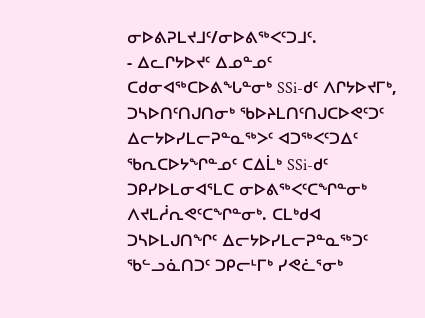ᓂᐅᕕᕈᒪᔪᒧᑦ/ᓂᐅᕕᖅᐸᑦᑐᒧᑦ.
- ᐃᓚᒋᔭᐅᔪᑦ ᐃᓄᓐᓄᑦ ᑕᑯᓂᐊᖅᑕᐅᕕᖓᓐᓂᒃ SSi-ᑯᑦ ᐱᒋᔭᐅᔪᒥᒃ, ᑐᓴᐅᑎᑦᑎᒍᑎᓂᒃ ᖃᐅᔨᒪᑎᑦᑎᒍᑕᐅᕙᑦᑐᑦ ᐃᓕᔭᐅᓯᒪᓕᕈᓐᓇᖅᐳᑦ ᐊᑐᖅᐸᑦᑐᐃᑦ ᖃᕆᑕᐅᔭᖏᓐᓄᑦ ᑕᐃᒫᒃ SSi-ᑯᑦ ᑐᑭᓯᐅᒪᓂᐊᕐᒪᑕ ᓂᐅᕕᖅᐸᑦᑕᖏᓐᓂᒃ ᐱᔪᒪᓲᕆᕙᑦᑕᖏᓐᓂᒃ. ᑕᒪᒃᑯᐊ ᑐᓴᐅᒪᒍᑎᖏᑦ ᐃᓕᔭᐅᓯᒪᓕᕈᓐᓇᖅᑐᑦ ᖃᓪᓗᓈᑎᑐᑦ ᑐᑭᓕᒻᒥᒃ ᓯᕙᓛᕐᓂᒃ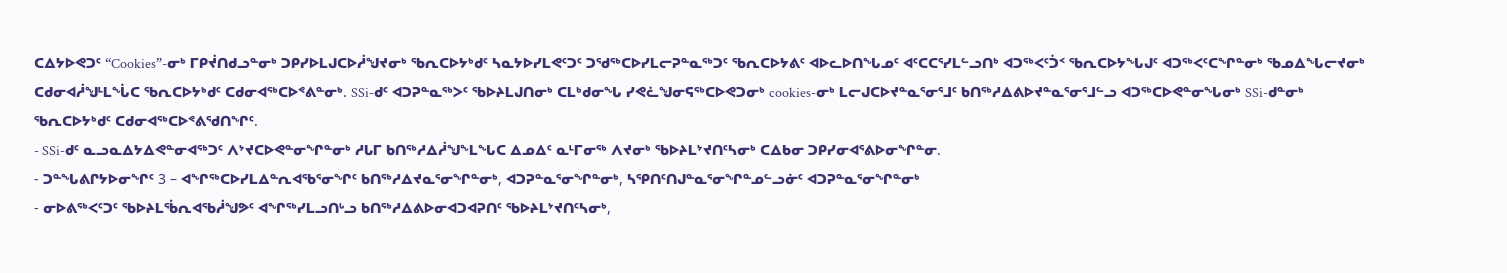ᑕᐃᔭᐅᕙᑐᑦ “Cookies”-ᓂᒃ ᒥᑭᔫᑎᑯᓗᓐᓂᒃ ᑐᑭᓯᐅᒪᒍᑕᐅᓲᖑᔪᓂᒃ ᖃᕆᑕᐅᔭᒃᑯᑦ ᓴᓇᔭᐅᓯᒪᕙᑦᑐᑦ ᑐᖁᖅᑕᐅᓯᒪᓕᕈᓐᓇᖅᑐᑦ ᖃᕆᑕᐅᔭᕕᑦ ᐊᐅᓚᐅᑎᖓᓄᑦ ᐊᑦᑕᑕᕐᓯᒪᓪᓗᑎᒃ ᐊᑐᖅᐸᑦᑑᑉ ᖃᕆᑕᐅᔭᖓᒍᑦ ᐊᑐᖅᐸᑦᑕᖏᓐᓂᒃ ᖃᓄᐃᖓᓕᔪᓂᒃ ᑕᑯᓂᐊᓲᖑᒻᒪᖔᑕ ᖃᕆᑕᐅᔭᒃᑯᑦ ᑕᑯᓂᐊᖅᑕᐅᕝᕕᓐᓂᒃ. SSi-ᑯᑦ ᐊᑐᕈᓐᓇᖅᐳᑦ ᖃᐅᔨᒪᒍᑎᓂᒃ ᑕᒪᒃᑯᓂᖓ ᓯᕙᓛᖑᓂᕋᖅᑕᐅᕙᑐᓂᒃ cookies-ᓂᒃ ᒪᓕᒍᑕᐅᔪᓐᓇᕐᓂᕐᒧᑦ ᑲᑎᖅᓱᐃᕕᐅᔪᓐᓇᕐᓂᕐᒧᓪᓗ ᐊᑐᖅᑕᐅᕙᓐᓂᖓᓂᒃ SSi-ᑯᓐᓂᒃ ᖃᕆᑕᐅᔭᒃᑯᑦ ᑕᑯᓂᐊᖅᑕᐅᕝᕕᖁᑎᖏᑦ.
- SSi-ᑯᑦ ᓇᓗᓇᐃᔭᐃᕙᓐᓂᐊᖅᑐᑦ ᐱᔾᔪᑕᐅᕙᓐᓂᖏᓐᓂᒃ ᓱᒐᒥ ᑲᑎᖅᓱᐃᓲᖑᖕᒪᖓᑕ ᐃᓄᐃᑦ ᓇᒻᒥᓂᖅ ᐱᔪᓂᒃ ᖃᐅᔨᒪᔾᔪᑎᑦᓴᓂᒃ ᑕᐃᑲᓂ ᑐᑭᓯᓂᐊᕐᕕᐅᓂᖏᓐᓂ.
- ᑐᓐᖓᕕᒋᔭᐅᓂᖏᑦ 3 – ᐊᖏᖅᑕᐅᓯᒪᐃᓐᕆᐊᖃᕐᓂᖏᑦ ᑲᑎᖅᓱᐃᔪᓇᕐᓂᖏᓐᓂᒃ, ᐊᑐᕈᓐᓇᕐᓂᖏᓐᓂᒃ, ᓴᕿᑎᑦᑎᒍᓐᓇᕐᓂᖏᓐᓄᓪᓗᓃᑦ ᐊᑐᕈᓐᓇᕐᓂᖏᓐᓂᒃ
- ᓂᐅᕕᖅᐸᑦᑐᑦ ᖃᐅᔨᒪᖄᕆᐊᖃᓲᖑᕗᑦ ᐊᖏᖅᓯᒪᓗᑎᒡᓗ ᑲᑎᖅᓱᐃᕕᐅᓂᐊᑐᐊᕈᑎᑦ ᖃᐅᔨᒪᔾᔪᑎᑦᓴᓂᒃ,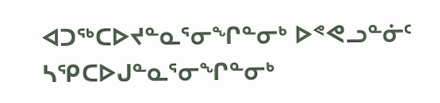ᐊᑐᖅᑕᐅᔪᓐᓇᕐᓂᖏᓐᓂᒃ ᐅᕝᕙᓗᓐᓃᑦ ᓴᕿᑕᐅᒍᓐᓇᕐᓂᖏᓐᓂᒃ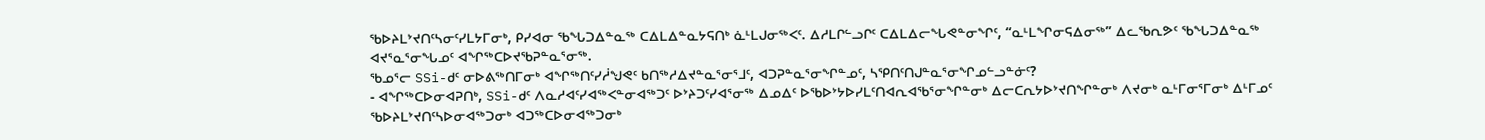ᖃᐅᔨᒪᔾᔪᑎᑦᓴᓂᑦᓯᒪᔭᒥᓂᒃ, ᑭᓯᐊᓂ ᖃᖓᑐᐃᓐᓇᖅ ᑕᐃᒪᐃᓐᓇᔭᕋᑎᒃ ᓈᒻᒪᒍᓂᖅᐸᑦ. ᐃᓱᒪᒋᓪᓗᒋᑦ ᑕᐃᒪᐃᓕᖓᕙᓐᓂᖏᑦ, “ᓇᒻᒪᖏᓂᕋᐃᓂᖅ” ᐃᓚᖃᕆᕗᑦ ᖃᖓᑐᐃᓐᓇᖅ ᐊᔪᕐᓇᕐᓂᖓᓄᑦ ᐊᖏᖅᑕᐅᔪᖃᕈᓐᓇᕐᓂᖅ.
ᖃᓄᕐᓕ SSi-ᑯᑦ ᓂᐅᕕᖅᑎᒥᓂᒃ ᐊᖏᖅᑎᑦᓯᓲᖑᕙᑦ ᑲᑎᖅᓱᐃᔪᓐᓇᕐᓂᕐᒧᑦ, ᐊᑐᕈᓐᓇᕐᓂᖏᓐᓄᑦ, ᓴᕿᑎᑦᑎᒍᓐᓇᕐᓂᖏᓄᓪᓗᓐᓃᑦ?
- ᐊᖏᖅᑕᐅᓂᐊᕈᑎᒃ, SSi-ᑯᑦ ᐱᓇᓱᐊᑦᓯᐊᖅᐸᓐᓂᐊᖅᑐᑦ ᐅᔾᔨᑐᑦᓯᐊᕐᓂᖅ ᐃᓄᐃᑦ ᐅᖃᐅᔾᔭᐅᓯᒪᑦᑎᐊᕆᐊᖃᕐᓂᖏᓐᓂᒃ ᐃᓕᑕᕆᔭᐅᔾᔪᑎᖏᓐᓂᒃ ᐱᔪᓂᒃ ᓇᒻᒥᓂᕐᒥᓂᒃ ᐃᒻᒥᓄᑦ ᖃᐅᔨᒪᔾᔪᑎᑦᓴᐅᓂᐊᖅᑐᓂᒃ ᐊᑐᖅᑕᐅᓂᐊᖅᑐᓂᒃ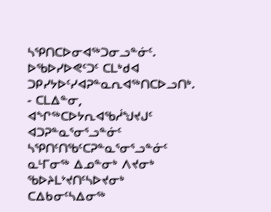ᓴᕿᑎᑕᐅᓂᐊᖅᑐᓂᓗᓐᓃᑦ. ᐅᖃᐅᓯᐅᕙᑦᑐᑦ ᑕᒪᒃᑯᐊ ᑐᑭᓯᔭᐅᑦᓯᐊᕈᓐᓇᕆᐊᖅᑎᑕᐅᓗᑎᒃ.
- ᑕᒪᐃᓐᓂ, ᐊᖏᖅᑕᐅᔭᕆᐊᖃᓲᖑᔪᒍᑦ ᐊᑐᕈᓐᓇᕐᓂᕐᓗᓐᓃᑦ ᓴᕿᑎᑦᑎᖃᑦᑕᕈᓐᓇᕐᓂᕐᓗᓐᓃᑦ ᓇᒻᒥᓂᖅ ᐃᓄᓐᓂᒃ ᐱᔪᓂᒃ ᖃᐅᔨᒪᔾᔪᑎᑦᓴᐅᔪᓂᒃ ᑕᐃᑲᓂᑦᓴᐃᓂᖅ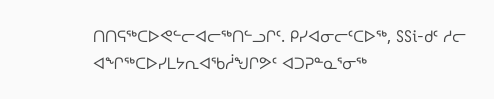ᑎᑎᕋᖅᑕᐅᕙᓪᓕᐊᓕᖅᑎᓪᓗᒋᑦ. ᑭᓯᐊᓂᓕᑦᑕᐅᖅ, SSi-ᑯᑦ ᓱᓕ ᐊᖏᖅᑕᐅᓯᒪᔭᕆᐊᖃᓲᖑᒋᕗᑦ ᐊᑐᕈᓐᓇᕐᓂᖅ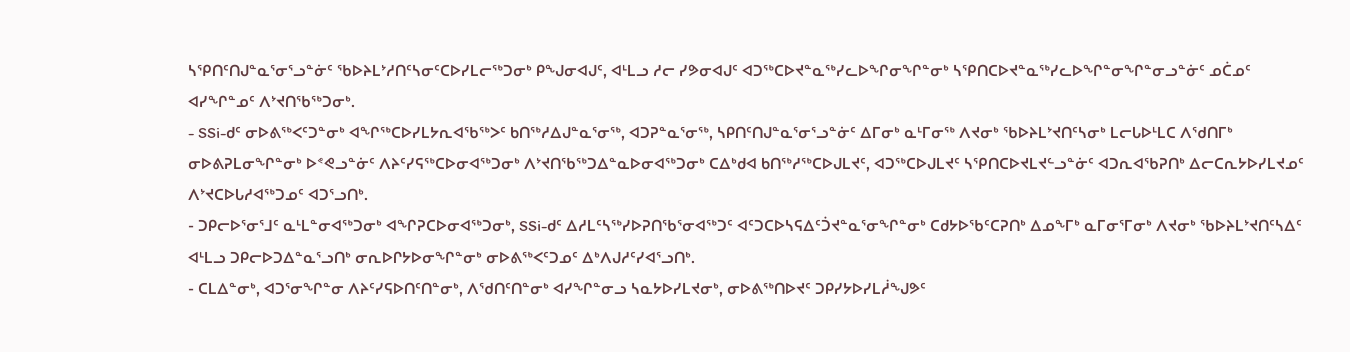ᓴᕿᑎᑦᑎᒍᓐᓇᕐᓂᕐᓗᓐᓃᑦ ᖃᐅᔨᒪᔾᓱᑎᑦᓴᓂᑦᑕᐅᓯᒪᓕᖅᑐᓂᒃ ᑭᖑᓂᐊᒍᑦ, ᐊᒻᒪᓗ ᓱᓕ ᓯᕗᓂᐊᒍᑦ ᐊᑐᖅᑕᐅᔪᓐᓇᖅᓯᓚᐅᖏᓂᖏᓐᓂᒃ ᓴᕿᑎᑕᐅᔪᓐᓇᖅᓯᓚᐅᖏᓐᓂᖏᓐᓂᓗᓐᓃᑦ ᓄᑖᓄᑦ ᐊᓯᖏᓐᓄᑦ ᐱᔾᔪᑎᖃᖅᑐᓂᒃ.
- SSi-ᑯᑦ ᓂᐅᕕᖅᐸᑦᑐᓐᓂᒃ ᐊᖏᖅᑕᐅᓯᒪᔭᕆᐊᖃᖅᐳᑦ ᑲᑎᖅᓱᐃᒍᓐᓇᕐᓂᖅ, ᐊᑐᕈᓐᓇᕐᓂᖅ, ᓴᑭᑎᑦᑎᒍᓐᓇᕐᓂᕐᓗᓐᓃᑦ ᐃᒥᓂᒃ ᓇᒻᒥᓂᖅ ᐱᔪᓂᒃ ᖃᐅᔨᒪᔾᔪᑎᑦᓴᓂᒃ ᒪᓕᒐᐅᒻᒪᑕ ᐱᖁᑎᒥᒃ ᓂᐅᕕᕈᒪᓂᖏᓐᓂᒃ ᐅᕝᕙᓗᓐᓃᑦ ᐱᔨᑦᓯᕋᖅᑕᐅᓂᐊᖅᑐᓂᒃ ᐱᔾᔪᑎᖃᖅᑐᐃᓐᓇᐅᓂᐊᖅᑐᓂᒃ ᑕᐃᒃᑯᐊ ᑲᑎᖅᓱᖅᑕᐅᒍᒪᔪᑦ, ᐊᑐᖅᑕᐅᒍᒪᔪᑦ ᓴᕿᑎᑕᐅᔪᒪᔪᓪᓗᓐᓃᑦ ᐊᑐᕆᐊᖃᕈᑎᒃ ᐃᓕᑕᕆᔭᐅᓯᒪᔪᓄᑦ ᐱᔾᔪᑕᐅᒐᓱᐊᖅᑐᓄᑦ ᐊᑐᕐᓗᑎᒃ.
- ᑐᑭᓕᐅᕐᓂᕐᒧᑦ ᓇᒻᒪᓐᓂᐊᖅᑐᓂᒃ ᐊᖏᕈᑕᐅᓂᐊᖅᑐᓂᒃ, SSi-ᑯᑦ ᐃᓱᒪᑦᓴᖅᓯᐅᕈᑎᖃᕐᓂᐊᖅᑐᑦ ᐊᑦᑐᑕᐅᓴᕋᐃᑦᑑᔪᓐᓇᕐᓂᖏᓐᓂᒃ ᑕᑯᔭᐅᖃᑦᑕᕈᑎᒃ ᐃᓄᖕᒥᒃ ᓇᒥᓂᕐᒥᓂᒃ ᐱᔪᓂᒃ ᖃᐅᔨᒪᔾᔪᑎᑦᓴᐃᑦ ᐊᒻᒪᓗ ᑐᑭᓕᐅᑐᐃᓐᓇᕐᓗᑎᒃ ᓂᕆᐅᒋᔭᐅᓂᖏᓐᓂᒃ ᓂᐅᕕᖅᐸᑦᑐᓄᑦ ᐃᒃᐱᒍᓱᑦᓯᐊᕐᓗᑎᒃ.
- ᑕᒪᐃᓐᓂᒃ, ᐊᑐᕐᓂᖏᓐᓂ ᐱᔨᑦᓯᕋᐅᑎᑦᑎᓐᓂᒃ, ᐱᖁᑎᑦᑎᓐᓂᒃ ᐊᓯᖏᓐᓂᓗ ᓴᓇᔭᐅᓯᒪᔪᓂᒃ, ᓂᐅᕕᖅᑎᐅᔪᑦ ᑐᑭᓯᔭᐅᓯᒪᓲᖑᕗᑦ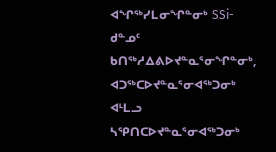ᐊᖏᖅᓯᒪᓂᖏᓐᓂᒃ SSi-ᑯᓐᓄᑦ ᑲᑎᖅᓱᐃᕕᐅᔪᓐᓇᕐᓂᖏᓐᓂᒃ, ᐊᑐᖅᑕᐅᔪᓐᓇᕐᓂᐊᖅᑐᓂᒃ ᐊᒻᒪᓗ ᓴᕿᑎᑕᐅᔪᓐᓇᕐᓂᐊᖅᑐᓂᒃ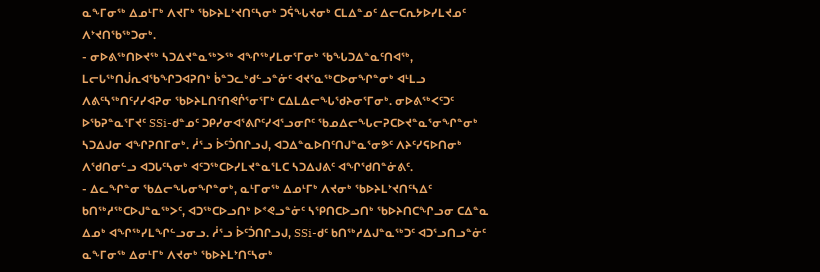ᓇᖕᒥᓂᖅ ᐃᓄᒻᒥᒃ ᐱᔪᒥᒃ ᖃᐅᔨᒪᔾᔪᑎᑦᓴᓂᒃ ᑐᕌᖓᔪᓂᒃ ᑕᒪᐃᓐᓄᑦ ᐃᓕᑕᕆᔭᐅᓯᒪᔪᓄᑦ ᐱᔾᔪᑎᖃᖅᑐᓂᒃ.
- ᓂᐅᕕᖅᑎᐅᔪᖅ ᓴᑐᐃᔪᓐᓇᖅᐳᖅ ᐊᖏᖅᓯᒪᓂᕐᒥᓂᒃ ᖃᖓᑐᐃᓐᓇᑦᑎᐊᖅ, ᒪᓕᒐᖅᑎᒎᕆᐊᖃᖏᑐᐊᕈᑎᒃ ᑳᓐᑐᓚᒃᑯᓪᓗᓐᓃᑦ ᐊᔪᕐᓇᖅᑕᐅᓂᖏᓐᓂᒃ ᐊᒻᒪᓗ ᐱᕕᑦᓴᖅᑎᑦᓯᓯᐊᕈᓂ ᖃᐅᔨᒪᑎᑦᑎᕙᒌᕐᓂᕐᒥᒃ ᑕᐃᒪᐃᓕᖓᖁᔨᓂᕐᒥᓂᒃ. ᓂᐅᕕᖅᐸᑦᑐᑦ ᐅᖃᕈᓐᓇᕐᒥᔪᑦ SSi-ᑯᓐᓄᑦ ᑐᑭᓯᓂᐊᕐᕕᒋᑦᓯᐊᕐᓗᓂᒋᑦ ᖃᓄᐃᓕᖓᓕᕈᑕᐅᔪᓐᓇᕐᓂᖏᓐᓂᒃ ᓴᑐᐃᒍᓂ ᐊᖏᕈᑎᒥᓂᒃ. ᓲᕐᓗ ᐆᑦᑑᑎᒋᓗᒍ, ᐊᑐᐃᓐᓇᐅᑎᑦᑎᒍᓐᓇᕐᓂᕗᑦ ᐱᔨᑦᓯᕋᐅᑎᓂᒃ ᐱᖁᑎᓂᓪᓗ ᐊᑐᒐᑦᓴᓂᒃ ᐊᑦᑐᖅᑕᐅᓯᒪᔪᓐᓇᕐᒪᑕ ᓴᑐᐃᒍᕕᑦ ᐊᖏᖁᑎᓐᓃᕕᑦ.
- ᐃᓚᖏᓐᓂ ᖃᐃᓕᖓᓂᖏᓐᓂᒃ, ᓇᒻᒥᓂᖅ ᐃᓄᒻᒥᒃ ᐱᔪᓂᒃ ᖃᐅᔨᒪᔾᔪᑎᑦᓴᐃᑦ ᑲᑎᖅᓱᖅᑕᐅᒍᓐᓇᖅᐳᑦ, ᐊᑐᖅᑕᐅᓗᑎᒃ ᐅᕝᕙᓗᓐᓃᑦ ᓴᕿᑎᑕᐅᓗᑎᒃ ᖃᐅᔨᑎᑕᖏᓗᓂ ᑕᐃᓐᓇ ᐃᓄᒃ ᐊᖏᖅᓯᒪᖏᓪᓗᓂᓗ. ᓲᕐᓗ ᐆᑦᑑᑎᒋᓗᒍ, SSi-ᑯᑦ ᑲᑎᖅᓱᐃᒍᓐᓇᖅᑐᑦ ᐊᑐᕐᓗᑎᓗᓐᓃᑦ ᓇᖕᒥᓂᖅ ᐃᓂᒻᒥᒃ ᐱᔪᓂᒃ ᖃᐅᔨᒪᔾᑎᑦᓴᓂᒃ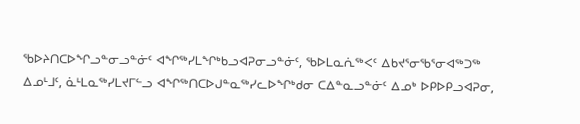ᖃᐅᔨᑎᑕᐅᖏᓗᓐᓂᓗᓐᓃᑦ ᐊᖏᖅᓯᒪᖏᒃᑲᓗᐊᕈᓂᓗᓐᓃᑦ, ᖃᐅᒪᓇᕇᖅᐸᑦ ᐃᑲᔪᕐᓂᖃᕐᓂᐊᖅᑐᖅ ᐃᓄᒻᒧᑦ, ᓈᒻᒪᓇᖅᓯᒪᔪᒥᓪᓗ ᐊᖏᖅᑎᑕᐅᒍᓐᓇᖅᓯᓚᐅᖏᒃᑯᓂ ᑕᐃᓐᓇᓗᓐᓃᑦ ᐃᓄᒃ ᐅᑭᐅᑭᓗᐊᕈᓂ,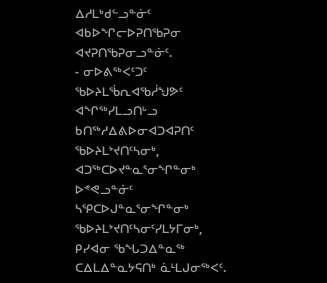ᐃᓱᒪᒃᑯᓪᓗᓐᓃᑦ ᐊᑲᐅᖏᓕᐅᕈᑎᖃᕈᓂ ᐊᔪᕈᑎᖃᕈᓂᓗᓐᓃᑦ.
- ᓂᐅᕕᖅᐸᑦᑐᑦ ᖃᐅᔨᒪᖄᕆᐊᖃᓲᖑᕗᑦ ᐊᖏᖅᓯᒪᓗᑎᒡᓗ ᑲᑎᖅᓱᐃᕕᐅᓂᐊᑐᐊᕈᑎᑦ ᖃᐅᔨᒪᔾᔪᑎᑦᓴᓂᒃ, ᐊᑐᖅᑕᐅᔪᓐᓇᕐᓂᖏᓐᓂᒃ ᐅᕝᕙᓗᓐᓃᑦ ᓴᕿᑕᐅᒍᓐᓇᕐᓂᖏᓐᓂᒃ ᖃᐅᔨᒪᔾᔪᑎᑦᓴᓂᑦᓯᒪᔭᒥᓂᒃ, ᑭᓯᐊᓂ ᖃᖓᑐᐃᓐᓇᖅ ᑕᐃᒪᐃᓐᓇᔭᕋᑎᒃ ᓈᒻᒪᒍᓂᖅᐸᑦ.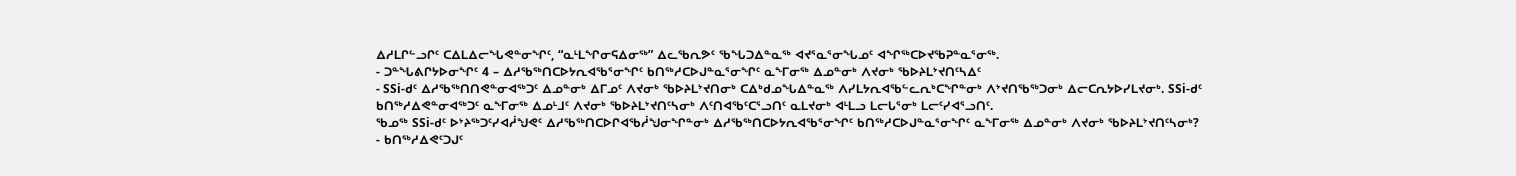ᐃᓱᒪᒋᓪᓗᒋᑦ ᑕᐃᒪᐃᓕᖓᕙᓐᓂᖏᑦ, “ᓇᒻᒪᖏᓂᕋᐃᓂᖅ” ᐃᓚᖃᕆᕗᑦ ᖃᖓᑐᐃᓐᓇᖅ ᐊᔪᕐᓇᕐᓂᖓᓄᑦ ᐊᖏᖅᑕᐅᔪᖃᕈᓐᓇᕐᓂᖅ.
- ᑐᓐᖓᕕᒋᔭᐅᓂᖏᑦ 4 – ᐃᓱᖃᖅᑎᑕᐅᔭᕆᐊᖃᕐᓂᖏᑦ ᑲᑎᖅᓱᑕᐅᒍᓐᓇᕐᓂᖏᑦ ᓇᖕᒥᓂᖅ ᐃᓄᓐᓂᒃ ᐱᔪᓂᒃ ᖃᐅᔨᒪᔾᔪᑎᑦᓴᐃᑦ
- SSi-ᑯᑦ ᐃᓱᖃᖅᑎᑎᕙᓐᓂᐊᖅᑐᑦ ᐃᓄᓐᓂᒃ ᐃᒥᓄᑦ ᐱᔪᓂᒃ ᖃᐅᔨᒪᔾᔪᑎᓂᒃ ᑕᐃᒃᑯᓄᖓᐃᓐᓇᖅ ᐱᓯᒪᔭᕆᐊᖃᓪᓚᕆᒃᑕᖏᓐᓂᒃ ᐱᔾᔪᑎᖃᖅᑐᓂᒃ ᐃᓕᑕᕆᔭᐅᓯᒪᔪᓂᒃ. SSi-ᑯᑦ ᑲᑎᖅᓱᐃᕙᓐᓂᐊᖅᑐᑦ ᓇᖕᒥᓂᖅ ᐃᓄᒻᒧᑦ ᐱᔪᓂᒃ ᖃᐅᔨᒪᔾᔪᑎᑦᓴᓂᒃ ᐱᑦᑎᐊᖃᑦᑕᕐᓗᑎᑦ ᓇᒪᔪᓂᒃ ᐊᒻᒪᓗ ᒪᓕᒐᕐᓂᒃ ᒪᓕᑦᓯᐊᕐᓗᑎᑦ.
ᖃᓄᖅ SSi-ᑯᑦ ᐅᔾᔨᖅᑐᑦᓯᐊᓲᖑᕙᑦ ᐃᓱᖃᖅᑎᑕᐅᒋᐊᖃᓲᖑᓂᖏᓐᓂᒃ ᐃᓱᖃᖅᑎᑕᐅᔭᕆᐊᖃᕐᓂᖏᑦ ᑲᑎᖅᓱᑕᐅᒍᓐᓇᕐᓂᖏᑦ ᓇᖕᒥᓂᖅ ᐃᓄᓐᓂᒃ ᐱᔪᓂᒃ ᖃᐅᔨᒪᔾᔪᑎᑦᓴᓂᒃ?
- ᑲᑎᖅᓱᐃᕙᑦᑐᒍᑦ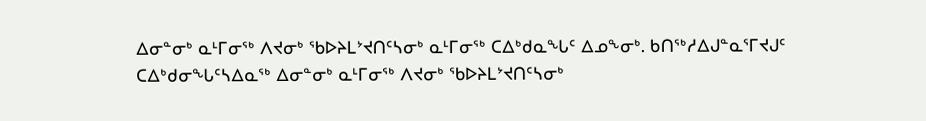ᐃᓂᓐᓂᒃ ᓇᒻᒥᓂᖅ ᐱᔪᓂᒃ ᖃᐅᔨᒪᔾᔪᑎᑦᓴᓂᒃ ᓇᒻᒥᓂᖅ ᑕᐃᒃᑯᓇᖓᑦ ᐃᓄᖕᓂᒃ. ᑲᑎᖅᓱᐃᒍᓐᓇᕐᒥᔪᒍᑦ ᑕᐃᒃᑯᓂᖓᑦᓴᐃᓇᖅ ᐃᓂᓐᓂᒃ ᓇᒻᒥᓂᖅ ᐱᔪᓂᒃ ᖃᐅᔨᒪᔾᔪᑎᑦᓴᓂᒃ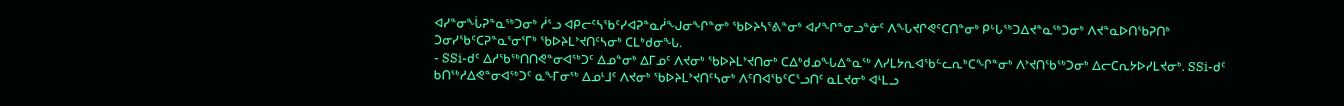ᐊᓯᓐᓂᖔᕈᓐᓇᖅᑐᓂᒃ ᓲᕐᓗ ᐊᑭᓕᑦᓴᖃᑦᓯᐊᕈᓐᓇᓲᖑᓂᖏᓐᓂᒃ ᖃᐅᔨᓴᕐᕕᓐᓂᒃ ᐊᓯᖏᓐᓂᓗᓐᓃᑦ ᐱᖓᔪᒋᕙᑦᑕᑎᓐᓂᒃ ᑭᒡᒐᖅᑐᐃᔪᓐᓇᖅᑐᓂᒃ ᐱᔪᓐᓇᐅᑎᖃᕈᑎᒃ ᑐᓂᓯᖃᑦᑕᕈᓐᓇᕐᓂᕐᒥᒃ ᖃᐅᔨᒪᔾᔪᑎᑦᓴᓂᒃ ᑕᒪᒃᑯᓂᖓ.
- SSi-ᑯᑦ ᐃᓱᖃᖅᑎᑎᕙᓐᓂᐊᖅᑐᑦ ᐃᓄᓐᓂᒃ ᐃᒥᓄᑦ ᐱᔪᓂᒃ ᖃᐅᔨᒪᔾᔪᑎᓂᒃ ᑕᐃᒃᑯᓄᖓᐃᓐᓇᖅ ᐱᓯᒪᔭᕆᐊᖃᓪᓚᕆᒃᑕᖏᓐᓂᒃ ᐱᔾᔪᑎᖃᖅᑐᓂᒃ ᐃᓕᑕᕆᔭᐅᓯᒪᔪᓂᒃ. SSi-ᑯᑦ ᑲᑎᖅᓱᐃᕙᓐᓂᐊᖅᑐᑦ ᓇᖕᒥᓂᖅ ᐃᓄᒻᒧᑦ ᐱᔪᓂᒃ ᖃᐅᔨᒪᔾᔪᑎᑦᓴᓂᒃ ᐱᑦᑎᐊᖃᑦᑕᕐᓗᑎᑦ ᓇᒪᔪᓂᒃ ᐊᒻᒪᓗ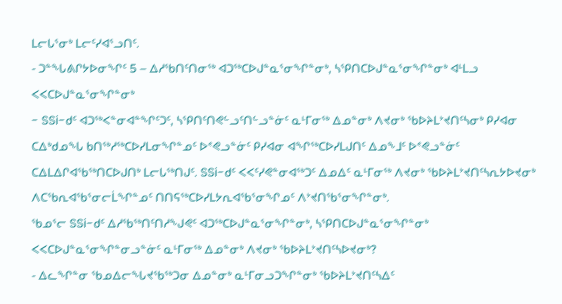ᒪᓕᒐᕐᓂᒃ ᒪᓕᑦᓯᐊᕐᓗᑎᑦ.
- ᑐᓐᖓᕕᒋᔭᐅᓂᖏᑦ 5 – ᐃᓱᖃᑎᑦᑎᓂᖅ ᐊᑐᖅᑕᐅᒍᓐᓇᕐᓂᖏᓐᓂᒃ, ᓴᕿᑎᑕᐅᒍᓐᓇᕐᓂᖏᓐᓂᒃ ᐊᒻᒪᓗ ᐸᐸᑕᐅᒍᓐᓇᕐᓂᖏᓐᓂᒃ
- SSi-ᑯᑦ ᐊᑐᖅᐸᓐᓂᐊᓐᖏᑦᑐᑦ, ᓴᕿᑎᑦᑎᕙᓪᓗᑦᑎᓪᓗᓐᓃᑦ ᓇᒻᒥᓂᖅ ᐃᓄᓐᓂᒃ ᐱᔪᓂᒃ ᖃᐅᔨᒪᔾᔪᑎᑦᓴᓂᒃ ᑭᓯᐊᓂ ᑕᐃᒃᑯᓄᖓ ᑲᑎᖅᓱᖅᑕᐅᓯᒪᓂᖏᓐᓄᑦ ᐅᕝᕙᓗᓐᓃᑦ ᑭᓯᐊᓂ ᐊᖏᖅᑕᐅᓯᒪᒍᑎᑦ ᐃᓄᖕᒧᑦ ᐅᕝᕙᓗᓐᓃᑦ ᑕᐃᒪᐃᒋᐊᖃᖅᑎᑕᐅᒍᑎᒃ ᒪᓕᒐᖅᑎᒍᑦ. SSi-ᑯᑦ ᐸᐸᑦᓯᕙᓐᓂᐊᖅᑐᑦ ᐃᓄᐃᑦ ᓇᒻᒥᓂᖅ ᐱᔪᓂᒃ ᖃᐅᔨᒪᔾᔪᑎᑦᓴᕆᔭᐅᔪᓂᒃ ᐱᑕᖃᕆᐊᖃᕐᓂᓕᒫᖏᓐᓄᑦ ᑎᑎᕋᖅᑕᐅᓯᒪᔭᕆᐊᖃᕐᓂᖏᓄᑦ ᐱᔾᔪᑎᖃᕐᓂᖏᓐᓂᒃ.
ᖃᓄᕐᓕ SSi-ᑯᑦ ᐃᓱᖃᖅᑎᑦᑎᓱᖑᕙᑦ ᐊᑐᖅᑕᐅᒍᓐᓇᕐᓂᖏᓐᓂᒃ, ᓴᕿᑎᑕᐅᒍᓐᓇᕐᓂᖏᓐᓂᒃ ᐸᐸᑕᐅᒍᓐᓇᕐᓂᖏᓐᓂᓗᓐᓃᑦ ᓇᒻᒥᓂᖅ ᐃᓄᓐᓂᒃ ᐱᔪᓂᒃ ᖃᐅᔨᒪᔾᔪᑎᑦᓴᐅᔪᓂᒃ?
- ᐃᓚᖏᓐᓂ ᖃᓄᐃᓕᖓᔪᖃᖅᑐᓂ ᐃᓄᓐᓂᒃ ᓇᒻᒥᓂᓗᑐᖏᓐᓂᒃ ᖃᐅᔨᒪᔾᔪᑎᑦᓴᐃᑦ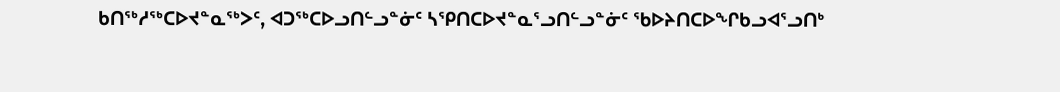ᑲᑎᖅᓱᖅᑕᐅᔪᓐᓇᖅᐳᑦ, ᐊᑐᖅᑕᐅᓗᑎᓪᓗᓐᓃᑦ ᓴᕿᑎᑕᐅᔪᓐᓇᕐᓗᑎᓪᓗᓐᓃᑦ ᖃᐅᔨᑎᑕᐅᖏᑲᓗᐊᕐᓗᑎᒃ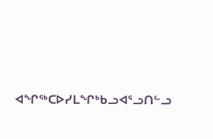ᐊᖏᖅᑕᐅᓯᒪᖏᒃᑲᓗᐊᕐᓗᑎᓪᓗ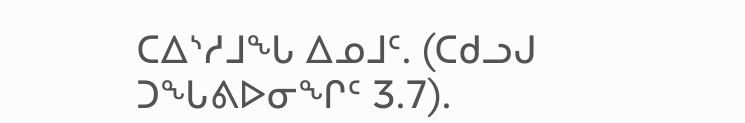ᑕᐃᔅᓱᒧᖓ ᐃᓄᒧᑦ. (ᑕᑯᓗᒍ ᑐᖓᕕᐅᓂᖏᑦ 3.7).